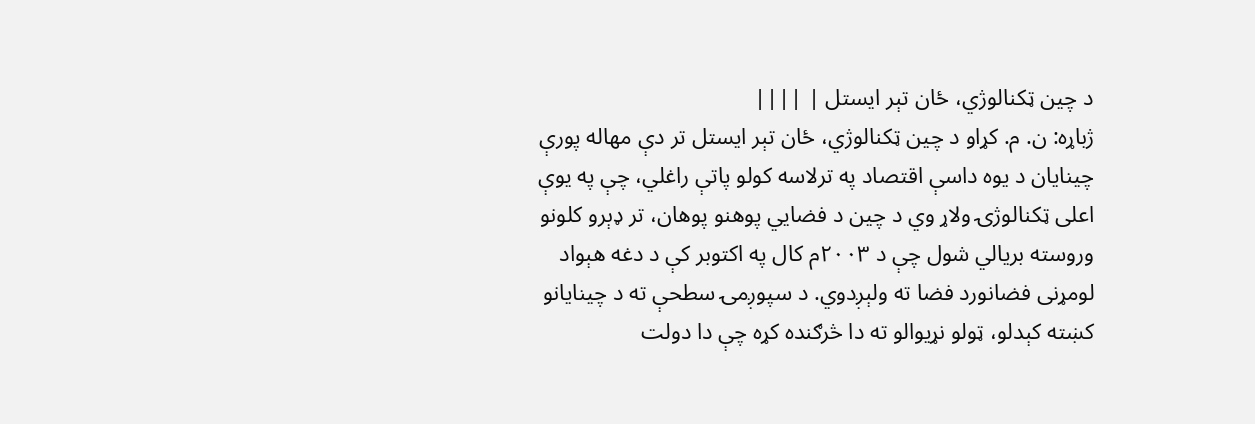د چين ټكنالوژي، ځان تېر ايستل | ||||
ژباړه: ن. م. كړاو د چين ټكنالوژي، ځان تېر ايستل تر دې مهاله پورې چينايان د يوه داسې اقتصاد په ترلاسه كولو پاتې راغلي، چې په يوې اعلى ټكنالوژۍ ولاړ وي د چين د فضايي پوهنو پوهان، تر ډېرو كلونو وروسته بريالي شول چې د ۲۰۰۳م كال په اكتوبر كې د دغه هېواد لومړنى فضانورد فضا ته ولېږدوي. د سپوږمۍ سطحې ته د چينايانو كښته كېدلو، ټولو نړيوالو ته دا څرګنده كړه چې دا دولت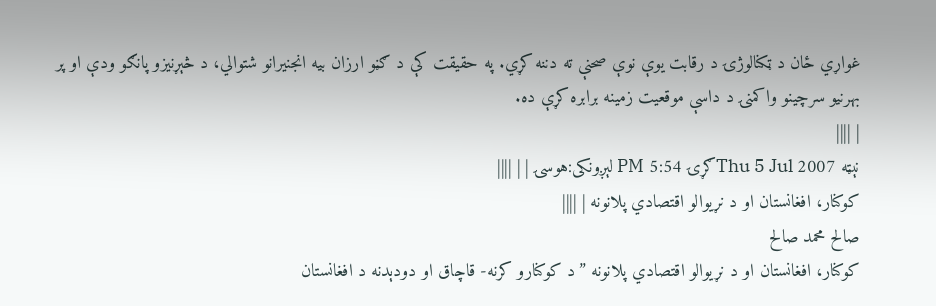غواړي ځان د ټكنالوژۍ د رقابت يوې نوې صحنې ته دننه كړي. په حقيقت كې د ګڼو ارزان بيه انجنيرانو شتوالي، د څېړنيزو پانګو ودې او پر بهرنيو سرچينو واكمنۍ د داسې موقعيت زمينه برابره كړې ده.
| ||||
نېټه Thu 5 Jul 2007ګړۍ 5:54 PM لېږونكى:هوسۍ | | ||||
كوكنار، افغانستان او د نړيوالو اقتصادي پلانونه | ||||
صالح محمد صالح
كوكنار، افغانستان او د نړيوالو اقتصادي پلانونه ”د کوکنارو کرنه- قاچاق او دودېدنه د افغانستان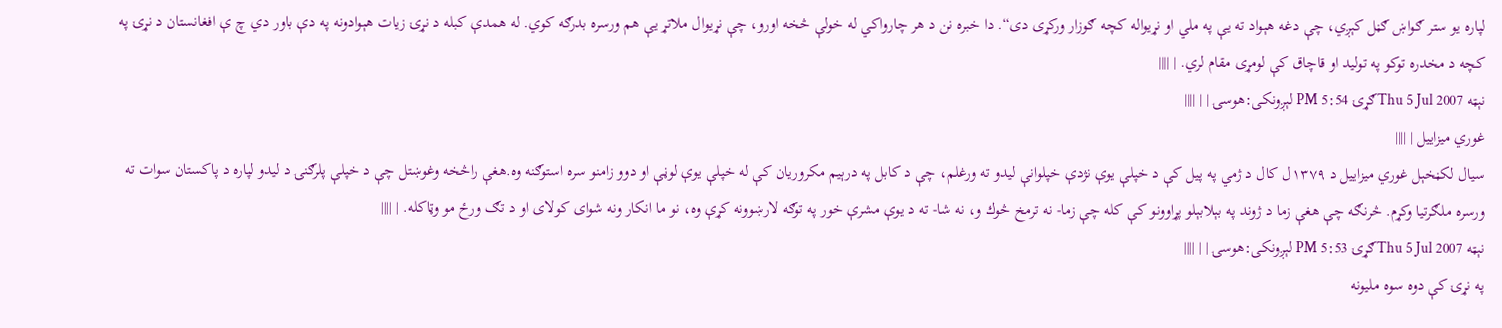لپاره يو ستر ګواښ ګڼل كېږي، چې دغه هېواد ته يې په ملي او نړيواله كچه ګوزار وركړى دى“. دا خبره نن د هر چارواكي له خولې څخه اورو، چې نړيوال ملاتړ يې هم ورسره بدرګه كوي. له همدې كبله د نړۍ زيات هېوادونه په دې باور دي چ ې افغانستان د نړۍ په كچه د مخدره توكو په توليد او قاچاق كې لومړى مقام لري. | ||||
نېټه Thu 5 Jul 2007ګړۍ 5:54 PM لېږونكى:هوسۍ | | ||||
غوري ميزاييل | ||||
سيال لكڼخېل غوري ميزاييل د ۱۳۷۹ل كال د ژمي په پيل كې د خپلې يوې نژدې خپلوانې ليدو ته ورغلم، چې د كابل په درېيم مكروريان كې له خپلې يوې لوڼې او دوو زامنو سره استوګنه وه.هغې راڅخه وغوښتل چې د خپلې پلرګنۍ د ليدو لپاره د پاكستان سوات ته ورسره ملګرتيا وكړم. څرنګه چې هغې زما د ژوند په بېلابېلو پړاوونو كې كله چې زما- نه ترمخ څوك و، نه شا- ته د يوې مشرې خور په توګه لارښوونه كړې وه، نو ما انكار ونه شواى كولاى او د تګ ورځ مو وټاكله. | ||||
نېټه Thu 5 Jul 2007ګړۍ 5:53 PM لېږونكى:هوسۍ | | ||||
په نړۍ كې دوه سوه مليونه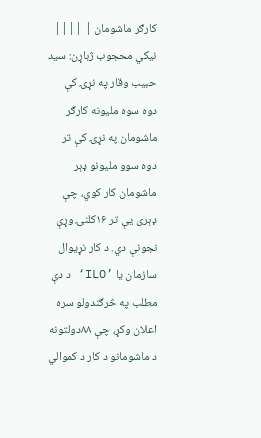كارګر ماشومان | ||||
نيكي محجوب ژباړن: سيد حبيب وقار په نړۍ كې دوه سوه مليونه كارګر ماشومان په نړۍ كې تر دوه سوو مليونو ډېر ماشومان كار كوي، چې ډېرى يې تر ۱۶كلنۍ وړې نجونې دي. د كار نړيوال سازمان يا ’ILO‘ د دې مطلب په څرګندولو سره اعلان وكړ، چې ۸۸دولتونه د ماشومانو د كار د كموالي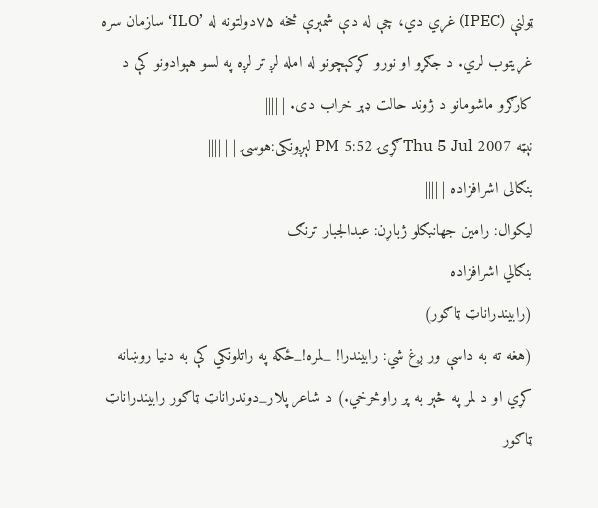ټولنې (IPEC) غړي دي، چې له دې شمېرې څخه ۷۵دولتونه له ’ILO‘ سازمان سره غړيتوب لري. د جګړو او نورو كړكېچونو له امله لږ تر لږه په لسو هېوادونو كې د كارګرو ماشومانو د ژوند حالت ډېر خراب دى. | ||||
نېټه Thu 5 Jul 2007ګړۍ 5:52 PM لېږونكى:هوسۍ | | ||||
بنګالى اشرافزاده | ||||
ليكوال: رامين جهانبګلو ژباړن: عبدالجبار ترنګ
بنګالي اشرافزاده
(رابيندراناټ ټاګور)
(هغه ته به داسې ور ږغ شي: رابيندرا! _لمره!_ځكه په راتلونكي كې به دنيا روښانه كړي او د لمر په څېر به پر راوڅرخي.) د شاعر پلار_دوندراناټ ټاګور رابيندراناټ ټاګور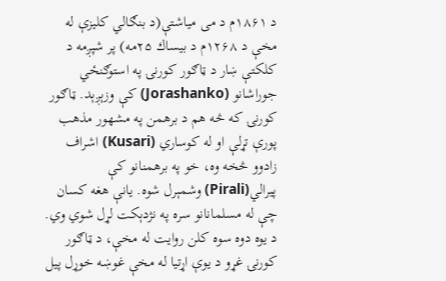د ۱۸۶۱م د مى مياشتې(د بنګالي كليزې له مخې د ۱۲۶۸م د بيساك ۲۵مه) پر شپږمه د كلكتې ښار د ټاګور كورنۍ په استوګنځي جوراشانو (Jorashanko) كې وزېږېد. ټاګور كورنۍ كه څه هم د برهمن په مشهور مذهب پورې تړلې او له كوساري (Kusari) اشراف زادوو څخه وه، خو په برهمنانو كې پيرالي(Pirali) وشمېرل شوه. يانې هغه كسان چې له مسلمانانو سره په نژدېكت لړل شوي وي. د يوه دوه سوه كلن روايت له مخې، د ټاګور كورنۍ غړو د يوې اړتيا له مخې غوښه خوړل پيل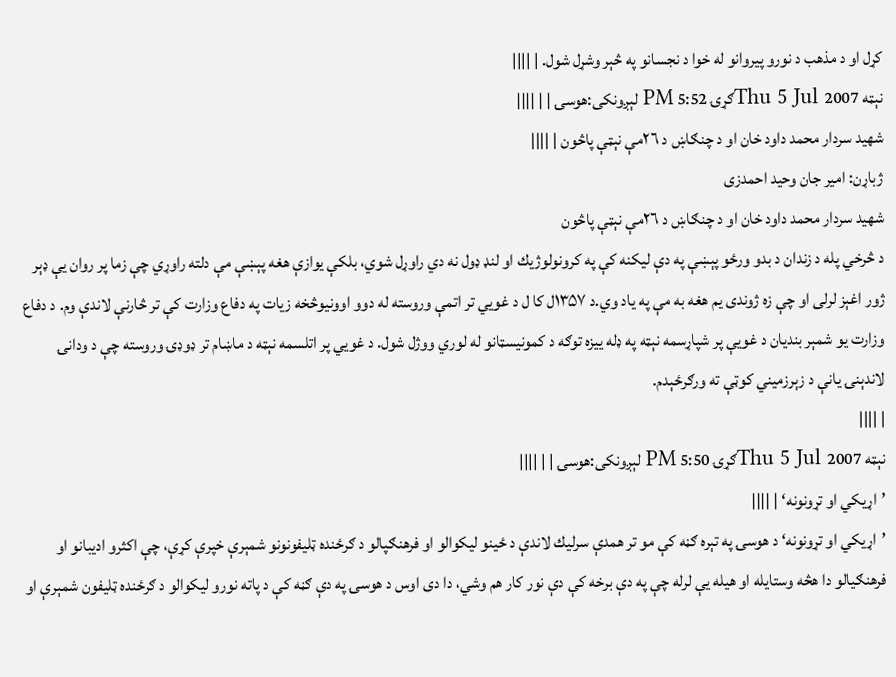كړل او د مذهب د نورو پيروانو له خوا د نجسانو په څېر وشړل شول. | ||||
نېټه Thu 5 Jul 2007ګړۍ 5:52 PM لېږونكى:هوسۍ | | ||||
شهيد سردار محمد داود خان او د چنګاښ د ٢٦مې نېټې پاڅون | ||||
ژباړن: امير جان وحيد احمدزى
شهيد سردار محمد داود خان او د چنګاښ د ٢٦مې نېټې پاڅون
د څرخي پله د زندان د بدو ورځو پېښې په دې ليكنه كې په كرونولوژيك او لنډ ډول نه دي راوړل شوي، بلكې يوازې هغه پېښې مې دلته راوړي چې زما پر روان يې ډېر ژور اغېز لرلى او چې زه ژوندى يم هغه به مې په ياد وي.د ۱۳۵۷ل كا ل د غويي تر اتمې وروسته له دوو اوونيوڅخه زيات په دفاع وزارت كې تر څارنې لاندې وم. د دفاع وزارت يو شمېر بنديان د غويې پر شپاړسمه نېټه په ډله ييزه توګه د كمونيسټانو له لوري ووژل شول. د غويي پر اتلسمه نېټه د ماښام تر ډوډۍ وروسته چې د ودانۍ لاندېنۍ يانې د زېرزميني كوټې ته ورګرځېدم.
| ||||
نېټه Thu 5 Jul 2007ګړۍ 5:50 PM لېږونكى:هوسۍ | | ||||
’اړيكي او تړونونه‘ | ||||
’اړيكي او تړونونه‘ د هوسۍ په تېره ګڼه كې مو تر همدې سرليك لاندې د ځينو ليكوالو او فرهنګپالو د ګرځنده ټليفونونو شمېرې خپرې كړې، چې اكثرو اديبانو او فرهنګيالو دا هڅه وستايله او هيله يې لرله چې په دې برخه كې دې نور كار هم وشي، دا دى اوس د هوسۍ په دې ګڼه كې د پاته نورو ليكوالو د ګرځنده ټليفون شمېرې او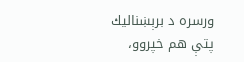ورسره د برېښناليك پتې هم خپروو،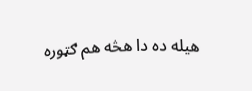هيله ده دا هڅه هم ګټوره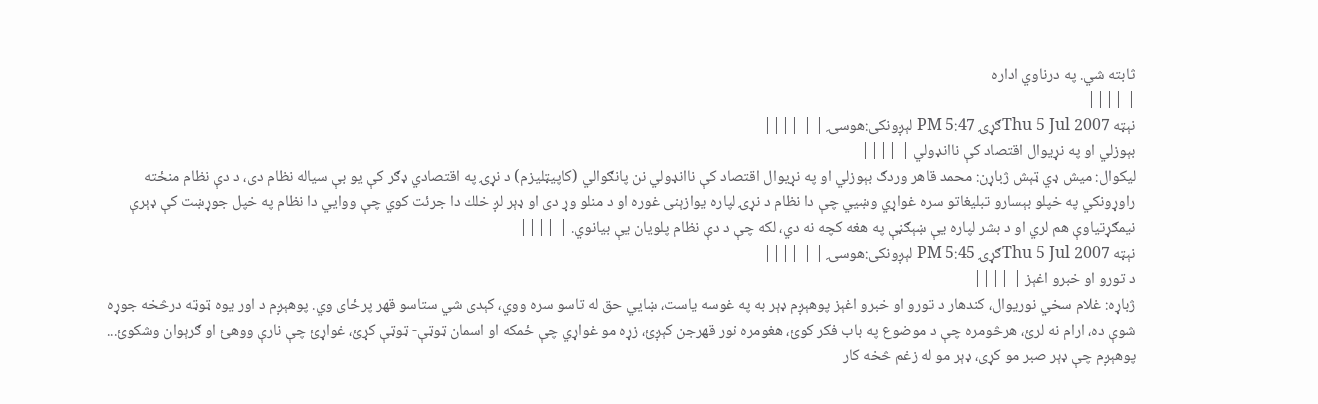ثابته شي. په درناوي اداره
| ||||
نېټه Thu 5 Jul 2007ګړۍ 5:47 PM لېږونكى:هوسۍ | | ||||
بېوزلي او په نړيوال اقتصاد كې ناانډولي | ||||
ليكوال: ميش ډي ټېش ژباړن: محمد قاهر وردګ بېوزلي او په نړيوال اقتصاد كې ناانډولي نن پانګوالي (كاپيټليزم) د نړۍ په اقتصادي ډګر كې يو بې سياله نظام دى، د دې نظام منځته راوړونكي په خپلو بېسارو تبليغاتو سره غواړي وښيي چې دا نظام د نړۍ لپاره يوازېنى غوره او د منلو وړ دى او ډېر لږ خلك دا جرئت كوي چې ووايي دا نظام په خپل جوړښت كې ډېرې نيمګړتياوې هم لري او د بشر لپاره يې ښېګڼې په هغه كچه نه دي، لكه چې د دې نظام پلويان يې بيانوي. | ||||
نېټه Thu 5 Jul 2007ګړۍ 5:45 PM لېږونكى:هوسۍ | | ||||
د تورو او خبرو اغېز | ||||
ژباړه: غلام سخي نوريوال، كندهار د تورو او خبرو اغېز پوهېږم ډېر به په غوسه ياست، ښايي حق له تاسو سره ووي، كېدى شي ستاسو قهر پرځاى وي. پوهېږم د اور يوه ټوټه درڅخه جوړه شوې ده، ارام نه لرئ، هرڅومره چې د موضوع په باب فكر كوئ، هغومره نور قهرجن كېږئ، زړه مو غواړي چې ځمكه او اسمان ټوټې- ټوټې كړئ، غواړئ چې نارې ووهئ او ګرېوان وشكوئ... پوهېږم چې ډېر صبر مو كړى، ډېر مو له زغم څخه كار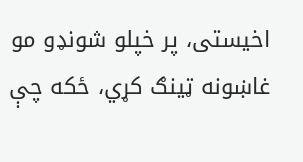اخيستى، پر خپلو شونډو مو غاښونه ټينګ كړي، ځكه چې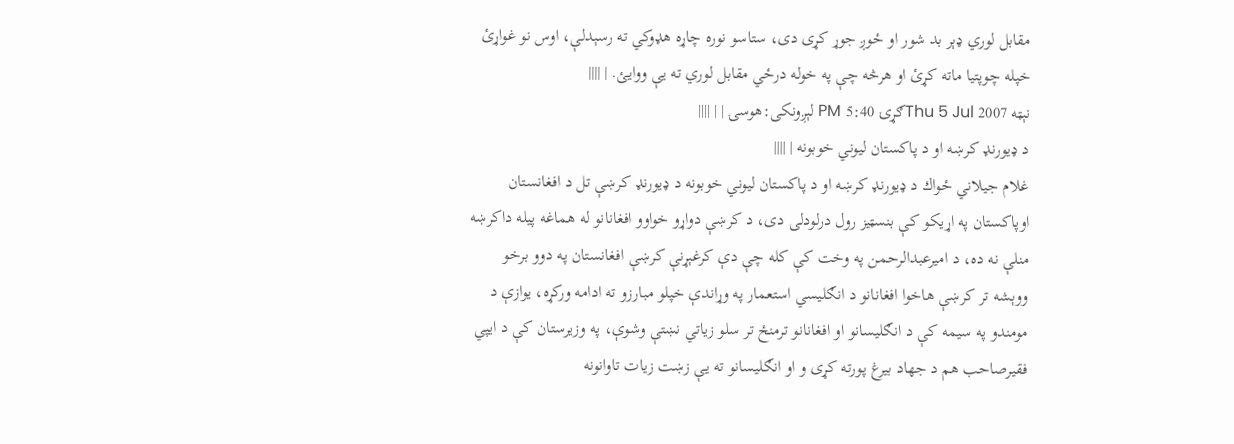مقابل لوري ډېر بد شور او ځوږ جوړ كړى دى، ستاسو نوره چاړه هډوكي ته رسېدلې، اوس نو غواړئ خپله چوپتيا ماته كړئ او هرڅه چې په خوله درځي مقابل لوري ته يې ووايئ. | ||||
نېټه Thu 5 Jul 2007ګړۍ 5:40 PM لېږونكى:هوسۍ | | ||||
د ډيورنډ كرښه او د پاكستان ليوني خوبونه | ||||
غلام جيلاني ځواك د ډيورنډ كرښه او د پاكستان ليوني خوبونه د ډيورنډ كرښې تل د افغانستان اوپاكستان په اړيكو كې بنسټيز رول درلودلى دى، د كرښې دواړو خواوو افغانانو له هماغه پيله داكرښه منلې نه ده، د اميرعبدالرحمن په وخت كې كله چې دې كرغېړنې كرښې افغانستان په دوو برخو ووېشه تر كرښې هاخوا افغانانو د انګليسي استعمار په وړاندې خپلو مبارزو ته ادامه وركړه، يوازې د مومندو په سيمه كې د انګليسانو او افغانانو ترمنځ تر سلو زياتي نښتې وشوې، په وزيرستان كې د ايپي فقيرصاحب هم د جهاد بيرغ پورته كړى و او انګليسانو ته يې زښت زيات تاوانونه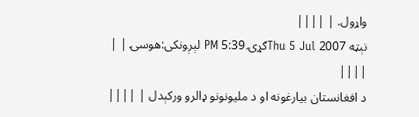واړول. | ||||
نېټه Thu 5 Jul 2007ګړۍ 5:39 PM لېږونكى:هوسۍ | | ||||
د افغانستان بيارغونه او د مليونونو ډالرو وركېدل | ||||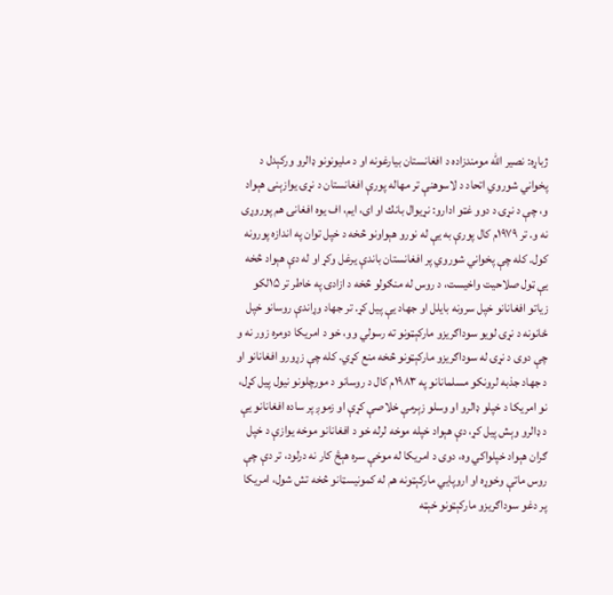ژباړه: نصير الله مومندزاده د افغانستان بيارغونه او د مليونونو ډالرو وركېدل د پخواني شوروي اتحاد د لاسوهنې تر مهاله پورې افغانستان د نړۍ يوازېنى هېواد و، چې د نړۍ د دوو غټو ادارو: نړيوال بانك او اى، ايم، اف يوه افغانۍ هم پوروړى نه و. تر ۱۹۷۹م كال پورې به يې له نورو هېواونو څخه د خپل توان په اندازه پورونه كول. كله چې پخواني شوروي پر افغانستان باندې يرغل وكړ او له دې هېواد څخه يې ټول صلاحيت واخيست، د روس له منګولو څخه د ازادۍ په خاطر تر ۱۵لكو زياتو افغانانو خپل سرونه بايلل او جهاد يې پيل كړ. تر جهاد وړاندې روسانو خپل ځانونه د نړۍ لويو سوداګريزو ماركېټونو ته رسولي وو، خو د امريكا دومره زور نه و چې دوى د نړۍ له سوداګريزو ماركېټونو څخه منع كړي. كله چې زړورو افغانانو او د جهاد جذبه لرونكو مسلمانانو په ۱۹۸۳م كال د روسانو د مورچلونو نيول پيل كړل، نو امريكا د خپلو ډالرو او وسلو زېرمې خلاصې كړې او زموږ پر ساده افغانانو يې د ډالرو وېش پيل كړ، دې هېواد خپله موخه لرله خو د افغانانو موخه يوازې د خپل ګران هېواد خپلواكي وه، دوى د امريكا له موخې سره هېڅ كار نه درلود، تر دې چې روس ماتې وخوړه او اروپايي ماركېټونه هم له كمونيسټانو څخه تش شول، امريكا پر دغو سوداګريزو ماركېټونو خېټه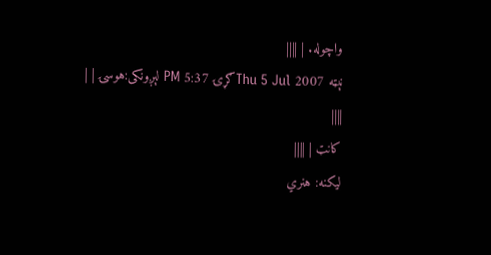واچوله. | ||||
نېټه Thu 5 Jul 2007ګړۍ 5:37 PM لېږونكى:هوسۍ | | ||||
كانټ | ||||
ليكنه: هنري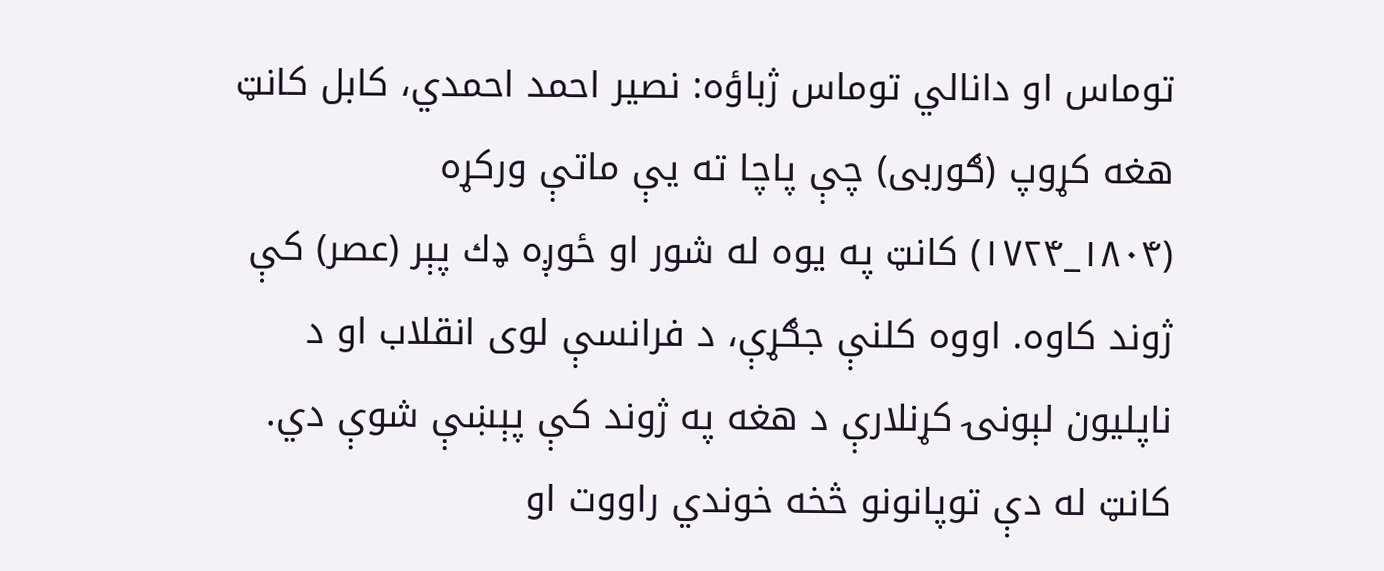توماس او دانالي توماس ژباؤه: نصير احمد احمدي، كابل كانټ
هغه كړوپ (ګوربى) چې پاچا ته يې ماتې وركړه
(۱۸۰۴_۱۷۲۴) كانټ په يوه له شور او ځوږه ډك پېر (عصر) كې ژوند كاوه. اووه كلنې جګړې، د فرانسې لوى انقلاب او د ناپليون لېونۍ كړنلارې د هغه په ژوند كې پېښې شوې دي. كانټ له دې توپانونو څخه خوندي راووت او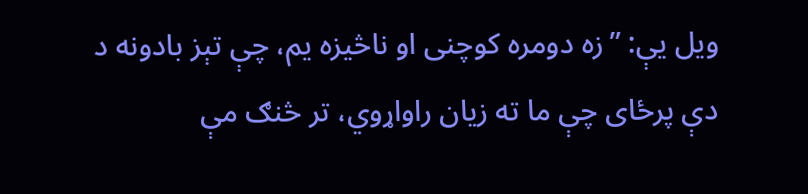ويل يې: ”زه دومره كوچنى او ناڅيزه يم، چې تېز بادونه د دې پرځاى چې ما ته زيان راواړوي، تر څنګ مې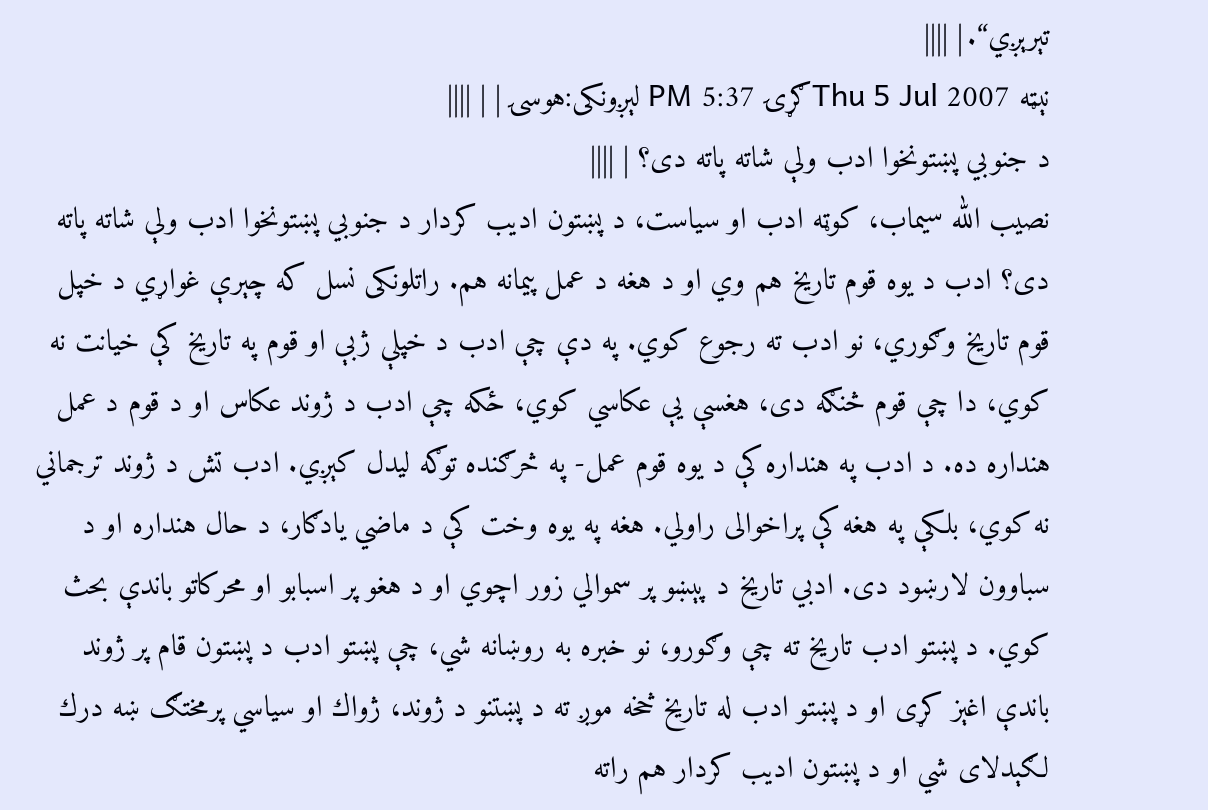تېرېږي“. | ||||
نېټه Thu 5 Jul 2007ګړۍ 5:37 PM لېږونكى:هوسۍ | | ||||
د جنوبي پښتونخوا ادب ولې شاته پاته دى؟ | ||||
نصيب الله سيماب، كوټه ادب او سياست، د پښتون اديب كردار د جنوبي پښتونخوا ادب ولې شاته پاته دى؟ ادب د يوه قوم تاريخ هم وي او د هغه د عمل پيمانه هم. راتلونكى نسل كه چېرې غواړي د خپل قوم تاريخ وګوري، نو ادب ته رجوع كوي. په دې چې ادب د خپلې ژبې او قوم په تاريخ كې خيانت نه كوي، دا چې قوم څنګه دى، هغسې يې عكاسي كوي، ځكه چې ادب د ژوند عكاس او د قوم د عمل هنداره ده. د ادب په هنداره كې د يوه قوم عمل- په څرګنده توګه ليدل كېږي. ادب تش د ژوند ترجماني نه كوي، بلكې په هغه كې پراخوالى راولي. هغه په يوه وخت كې د ماضي يادګار، د حال هنداره او د سباوون لارښود دى. ادبي تاريخ د پېښو پر سموالي زور اچوي او د هغو پر اسبابو او محركاتو باندې بحث كوي. د پښتو ادب تاريخ ته چې وګورو، نو خبره به روښانه شي، چې پښتو ادب د پښتون قام پر ژوند باندې اغېز كړى او د پښتو ادب له تاريخ څخه موږ ته د پښتنو د ژوند، ژواك او سياسي پرمختګ ښه درك لګېدلاى شي او د پښتون اديب كردار هم راته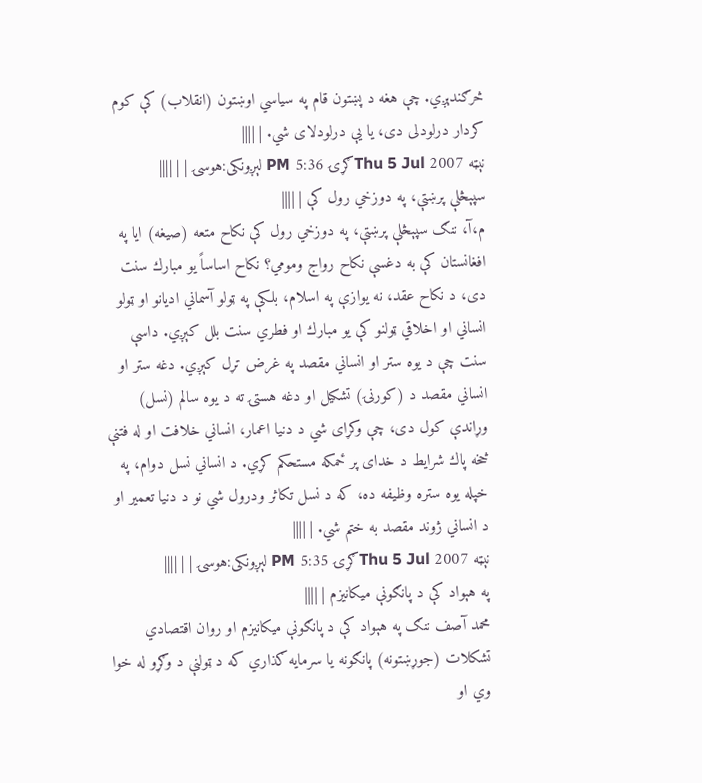څرګندېږي. چې هغه د پښتون قام په سياسي اوښتون (انقلاب) كې كوم كردار درلودلى دى، يا يې درلودلاى شي. | ||||
نېټه Thu 5 Jul 2007ګړۍ 5:36 PM لېږونكى:هوسۍ | | ||||
سپېڅلې پرښتې، په دوزخي رول كې | ||||
م،آ، ننګ سپېڅلې پرښتې، په دوزخي رول كې نكاح متعه (صيغه) ايا په افغانستان كې به دغسې نكاح رواج ومومي؟ نکاح اساساً يو مبارك سنت دى، د نكاح عقد، نه يوازې په اسلام، بلكې په ټولو آسماني اديانو او ټولو انساني او اخلاقي ټولنو كې يو مبارك او فطري سنت بلل كېږي. داسې سنت چې د يوه ستر او انساني مقصد په غرض تړل كېږي. دغه ستر او انساني مقصد د (كورنۍ) تشكيل او دغه هستۍ ته د يوه سالم (نسل) وړاندې كول دى، چې وكړاى شي د دنيا اعمار، انساني خلافت او له فتنې څخه پاك شرايط د خداى پر ځمكه مستحكم كړي. د انساني نسل دوام، په خپله يوه ستره وظيفه ده، كه د نسل تكاثر ودرول شي نو د دنيا تعمير او د انساني ژوند مقصد به ختم شي. | ||||
نېټه Thu 5 Jul 2007ګړۍ 5:35 PM لېږونكى:هوسۍ | | ||||
په هېواد كې د پانګونې ميكانيزم | ||||
محمد آصف ننګ په هېواد كې د پانګونې ميكانيزم او روان اقتصادي تشكلات (جوړښتونه) پانګونه يا سرمايه ګذاري كه د ټولنې د وګړو له خوا وي او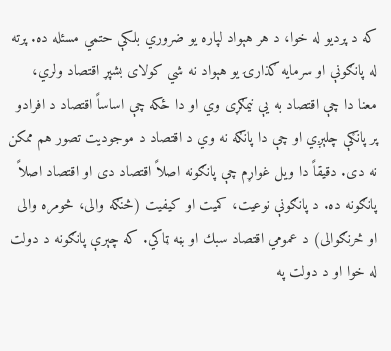که د پرديو له خوا، د هر هېواد لپاره يو ضروري بلكې حتمي مسئله ده. پرته له پانګونې او سرمايه ګذارۍ يو هېواد نه شي كولاى بشپړ اقتصاد ولري، معنا دا چې اقتصاد به يې نيمګړى وي او دا ځكه چې اساساً اقتصاد د افرادو پر پانګې چلېږي او چې دا پانګه نه وي د اقتصاد د موجوديت تصور هم ممكن نه دى. دقيقاً دا ويل غواړم چې پانګونه اصلاً اقتصاد دى او اقتصاد اصلاً پانګونه ده. د پانګونې نوعيت، كميت او كيفيت (څنګه والى، څومره والى او څرنګوالى) د عمومي اقتصاد سبك او بڼه ټاكي. كه چېرې پانګونه د دولت له خوا او د دولت په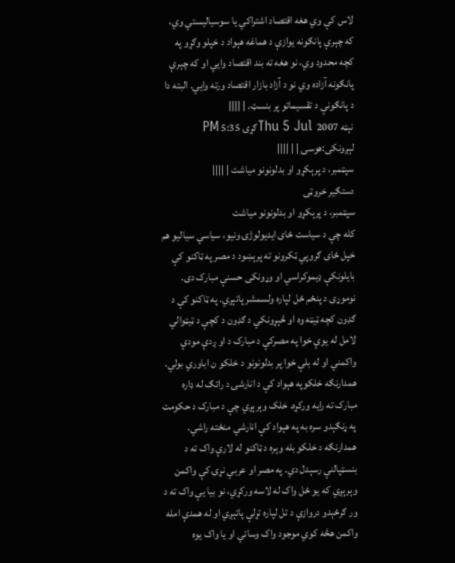لاس كې وي هغه اقتصاد اشتراكي يا سوسياليستي وي، كه چېرې پانګونه يوازې د هماغه هېواد د خپلو وګړو په كچه محدود وي، نو هغه ته بند اقتصاد وايي او كه چېرې پانګونه آزاده وي نو د آزاد بازار اقتصاد ورته وايي. البته دا د پانګونې د تقسيماتو پر بنسټ. | ||||
نېټه Thu 5 Jul 2007ګړۍ 5:35 PM لېږونكى:هوسۍ | | ||||
سپټمبر، د پرېكړو او بدلونونو مياشت | ||||
دستګير خروټی
سپټمبر، د پرېكړو او بدلونونو مياشت
کله چې د سياست ځای ايديولوژۍ ونيو، سياسي سياليو هم خپل ځای ګروپي ټکرونو ته پرېښود د مصر په ټاکنو کې بايلونکې ډيموكراسي او وړونکی حسنې مبارک دی. نوموړی د پنځم ځل لپاره ولسمشر پاتېږي. په ټاکنو کې د ګډون کچه ټيټه وه او څېړونکي د ګډون د کچې د ټيټوالي لامل له يوې خوا په مصرکې د مبارک د او ږدې مودې واکمني او له بلې خوا پر بدلونونو د خلکو ن اباوري بولي. همدارنګه خلکوپه هېواد کې د انارشۍ د راتګ له ډاره مبارک ته رايه ورکړه. خلک وېرېږي چې د مبارک د حکومت په ړنګېدو سره به په هېواد کې انارشي منځته راشي. همدارنګه د خلکو بله وېره د ټاکنو له لارې واک ته د بنسټپالنې رسېدل دي. په مصر او عربي نړۍ کې واکمن وېرېږي که يو ځل واک له لاسه ورکړي، نو بيا يې واک ته د ور ګرځېدو دروازې د تل لپاره تړلې پاتېږي او له همدې امله واکمن هڅه کوي موجود واک وساتي او يا واک يوه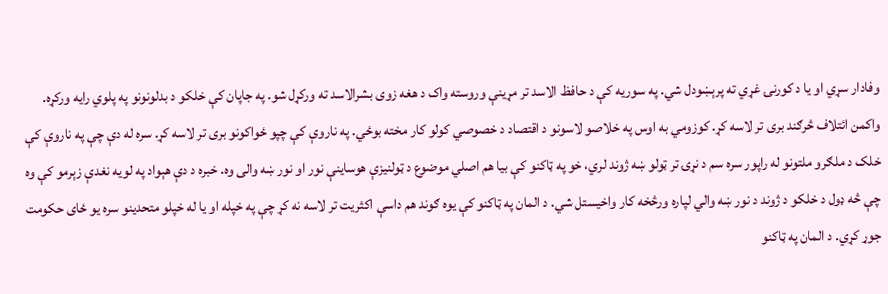وفادار سړي او يا د کورنۍ غړي ته پرېښودل شي. په سوريه کې د حافظ الاسد تر مړينې وروسته واک د هغه زوی بشرالاسد ته ورکړل شو. په جاپان کې خلکو د بدلونونو په پلوي رايه ورکړه. واکمن ائتلاف څرګند بری تر لاسه کړ. کوزومي به اوس په خلاصو لاسونو د اقتصاد د خصوصي کولو کار مخته بوځي. په ناروې کې چپو ځواکونو بری تر لاسه کړ. سره له دې چې په ناروې کې خلک د ملګرو ملتونو له راپور سره سم د نړۍ تر ټولو ښه ژوند لري، خو په ټاکنو كې بيا هم اصلي موضوع د ټولنيزې هوساينې نور او نور ښه والی وه. خبره د دې هېواد په لويه نغدې زېرمو كې وه چې څه ډول د خلکو د ژوند د نور ښه والي لپاره ورڅخه کار واخيستل شي. د المان په ټاکنو کې يوه ګوند هم داسې اکثريت تر لاسه نه کړ چې په خپله او يا له خپلو متحدينو سره يو ځای حکومت جوړ کړي. د المان په ټاکنو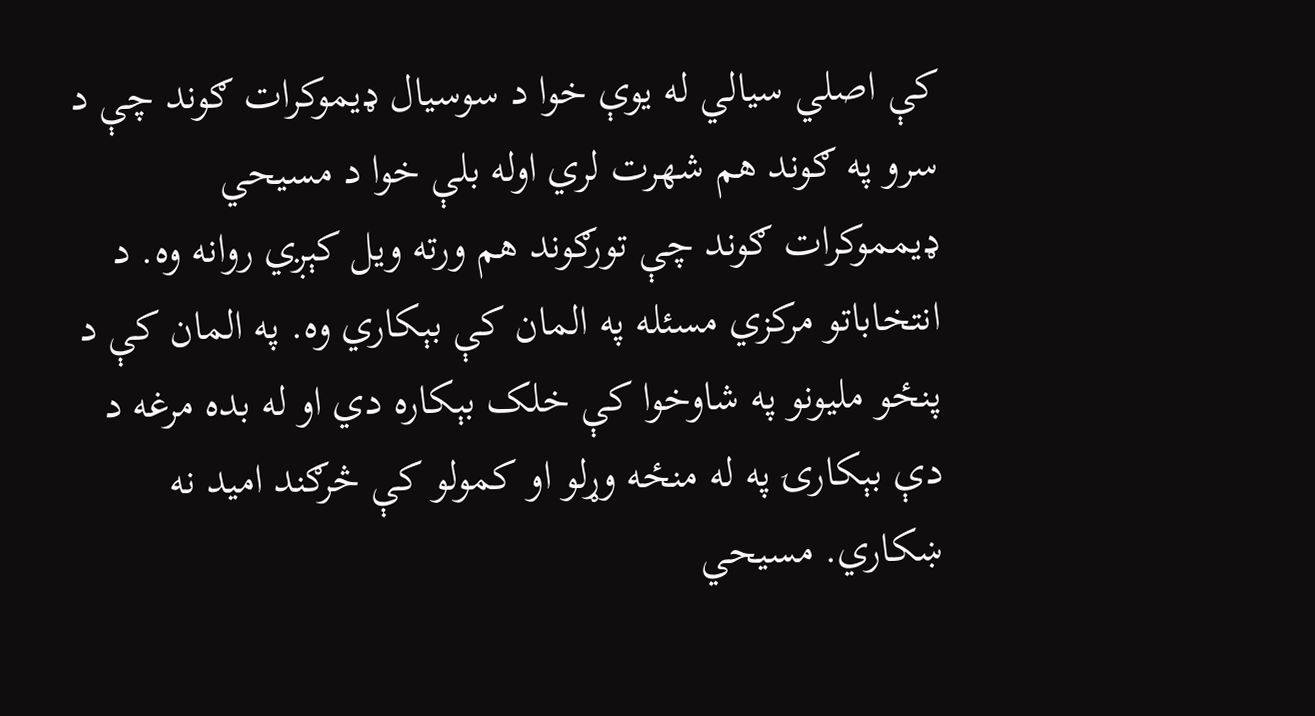کې اصلي سيالي له يوې خوا د سوسيال ډيموکرات ګوند چې د سرو په ګوند هم شهرت لري اوله بلې خوا د مسيحي ډيمموکرات ګوند چې تورګوند هم ورته ويل کېږي روانه وه. د انتخاباتو مرکزي مسئله په المان کې بېکاري وه. په المان کې د پنځو مليونو په شاوخوا کې خلک بېکاره دي او له بده مرغه د دې بېکارۍ په له منځه وړلو او کمولو کې څرګند اميد نه ښکاري. مسيحي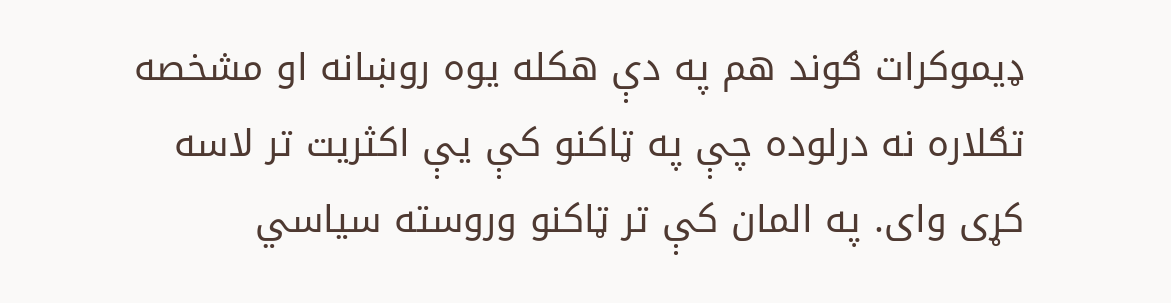ډيموکرات ګوند هم په دې هکله يوه روښانه او مشخصه تګلاره نه درلوده چې په ټاکنو کې يې اکثريت تر لاسه کړی وای. په المان کې تر ټاکنو وروسته سياسي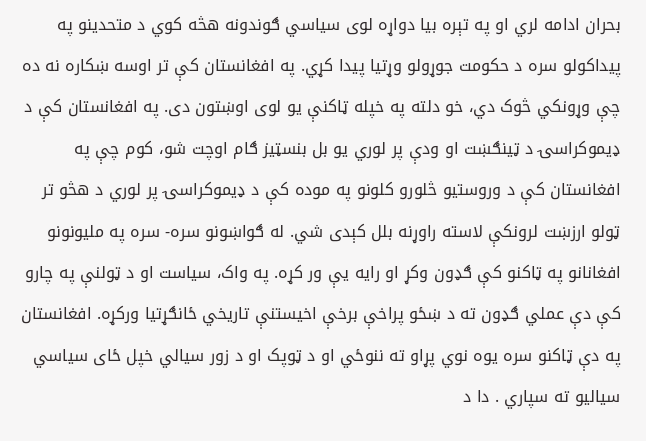بحران ادامه لري او په تېره بيا دواړه لوی سياسي ګوندونه هڅه کوي د متحدينو په پيداکولو سره د حکومت جوړولو وړتيا پيدا کړي. په افغانستان کې تر اوسه ښکاره نه ده چې وړونکي څوک دي، خو دلته په خپله ټاکنې يو لوی اوښتون دی. په افغانستان کې د ډيموكراسۍ د ټينګښت او ودې پر لوري يو بل بنسټيز ګام اوچت شو، کوم چې په افغانستان کې د وروستيو څلورو کلونو په موده کې د ډيموكراسۍ پر لوري د هڅو تر ټولو ارزښت لرونکې لاسته راوړنه بلل کېدی شي. له ګواښونو سره- سره په مليونونو افغانانو په ټاکنو کې ګډون وکړ او رايه يې ور کړه. په واک، سياست او د ټولنې په چارو کې دې عملي ګډون ته د ښځو پراخې برخې اخيستنې تاريخي ځانګړتيا ورکړه. افغانستان په دې ټاکنو سره يوه نوي پړاو ته ننوځي او د ټوپک او د زور سيالي خپل ځای سياسي سياليو ته سپاري . دا د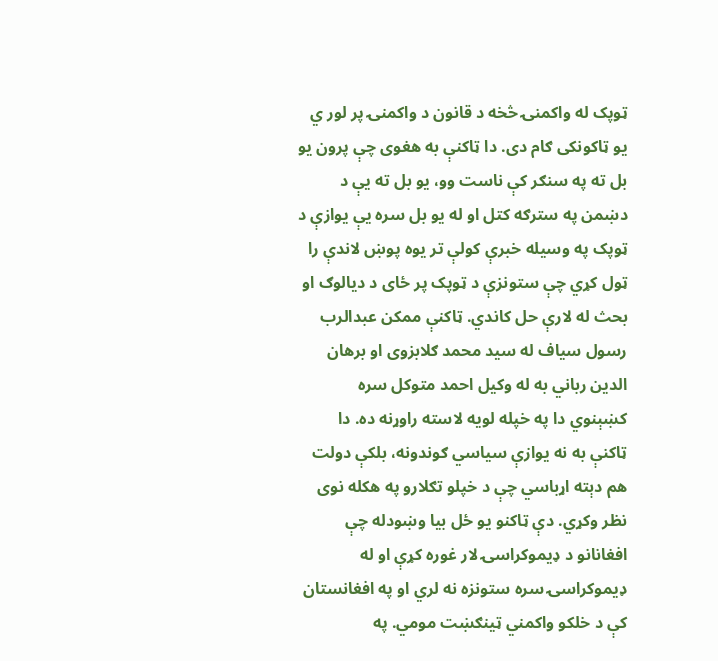ټوپک له واکمنۍ څخه د قانون د واکمنۍ پر لور ي يو ټاکونکی ګام دی. دا ټاکنې به هغوی چې پرون يو بل ته په سنګر کې ناست وو، يو بل ته يې د دښمن په سترګه کتل او له يو بل سره يې يوازې د ټوپک په وسيله خبرې کولې تر يوه پوښ لاندې را ټول کړي چې ستونزې د ټوپک پر ځای د ديالوګ او بحث له لارې حل کاندي. ټاکنې ممکن عبدالرب رسول سياف له سيد محمد ګلابزوی او برهان الدين رباني به له وکيل احمد متوکل سره کښېنوي دا په خپله لویه لاسته راوړنه ده. دا ټاکنې به نه يوازې سياسي ګوندونه، بلکې دولت هم دېته اړباسي چې د خپلو تګلارو په هکله نوی نظر وکړي. دې ټاکنو يو ځل بيا وښودله چې افغانانو د ډيموكراسۍ لار غوره کړې او له ډيموكراسۍ سره ستونزه نه لري او په افغانستان کې د خلکو واکمني ټينګښت مومي. په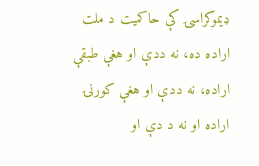ډيموكراسۍ کې حاکميت د ملت اراده ده، نه ددې او هغې طبقې اراده، نه ددې او هغې کورنۍ اراده او نه د دې او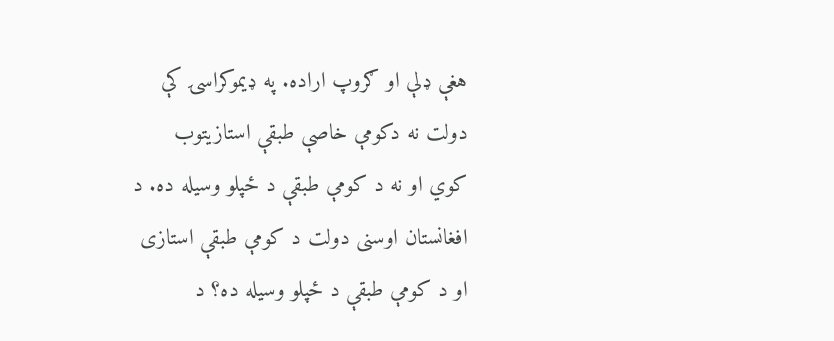هغې ډلې او ګروپ اراده. په ډيموكراسۍ کې دولت نه دکومې خاصې طبقې استازیتوب کوي او نه د کومې طبقې د ځپلو وسيله ده. د افغانستان اوسنی دولت د کومې طبقې استازی او د کومې طبقې د ځپلو وسيله ده؟ د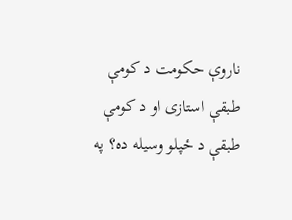ناروې حکومت د کومې طبقې استازی او د کومې طبقې د ځپلو وسيله ده؟ په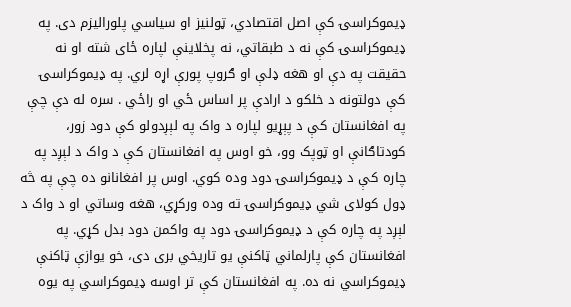ډيموكراسۍ کې اصل اقتصادي، ټولنيز او سياسي پلوراليزم دی. په ډيموكراسۍ کې نه د طبقاتي، نه پخلاينې لپاره ځای شته او نه حقيقت په دې او هغه ډلې او ګروپ پورې اړه لري. په ډيموكراسۍ کې دولتونه د خلکو د ارادې پر اساس ځي او راځي . سره له دې چې په افغانستان کې د پېړيو لپاره د واک په لېږدولو کې دود زور، کودتاګانې او ټوپک وو، خو اوس په افغانستان کې د واک د لېږد په چاره کې د ډيموكراسۍ دود وده کوي. اوس پر افغانانو ده چې په څه ډول کولای شي ډيموكراسۍ ته وده ورکړي، هغه وساتي او د واک د لېږد په چاره کې د ډيموكراسۍ دود په واکمن دود بدل کړي. په افغانستان کې پارلماني ټاکنې يو تاريخي بری دی، خو يوازې ټاکنې ډيموكراسي نه ده. په افغانستان کې تر اوسه ډيموكراسي په يوه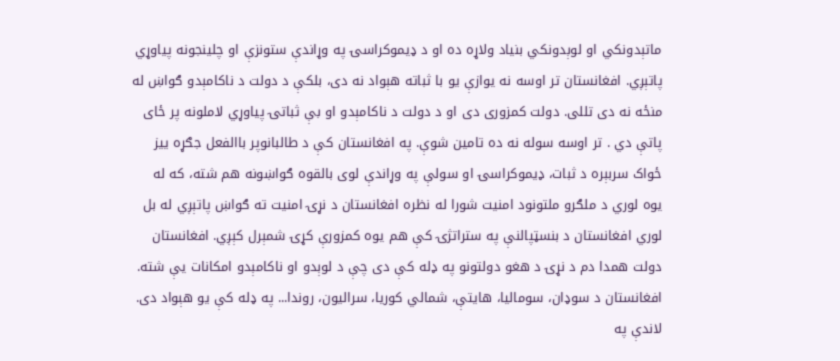ماتېدونکي او لوېدونکي بنياد ولاړه ده او د ډيموكراسۍ په وړاندې ستونزې او چلينجونه پياوړي پاتېږي. افغانستان تر اوسه نه يوازې يو با ثباته هېواد نه دی، بلکې د دولت د ناکامېدو ګواښ له منځه نه دی تللی. دولت کمزوری دی او د دولت د ناکامېدو او بې ثباتۍ پياوړي لاملونه پر ځای پاتې دي . تر اوسه سوله نه ده تامين شوې. په افغانستان کې د طالبانوپر باالفعل جګړه ييز ځواک سربېره د ثبات، ډيموكراسۍ او سولې په وړاندې لوی بالقوه ګواښونه هم شته، که له يوه لوري د ملګرو ملتونود امنيت شورا له نظره افغانستان د نړۍ امنيت ته ګواښ پاتېږي له بل لوري افغانستان د بنسټپالنې په ستراتژۍ کې هم يوه کمزورې کړۍ شمېرل کېږي. افغانستان دولت همدا دم د نړۍ د هغو دولتونو په ډله کې دی چې د لوېدو او ناکامېدو امکانات يې شته. افغانستان د سوډان، سوماليا، هايتې، شمالي کوريا، سراليون، روندا... په ډله کې يو هېواد دی. لاندې په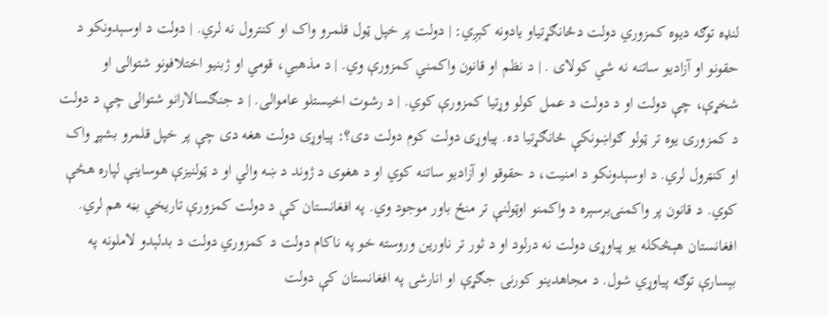لنډه توګه ديوه کمزوري دولت دځانګړتياو يادونه کېږي: | دولت پر خپل ټول قلمرو واک او کنترول نه لري. | دولت د اوسېدونکو د حقونو او آزاديو ساتنه نه شي کولای . | د نظم او قانون واکمني کمزورې وي. | د مذهبي، قومي او ژبنيو اختلافونو شتوالی او شخړې، چې دولت او د دولت د عمل کولو وړتيا کمزورې کوي. | د رشوت اخيستلو عاموالی. | د جنګسالارانو شتوالی چې د دولت د کمزورۍ يوه تر ټولو ګواښونکې ځانګړتيا ده. پياوړی دولت کوم دولت دی؟: پياوړی دولت هغه دی چې پر خپل قلمرو بشپړ واک او کنټرول لري. د اوسېدونکو د امنيت، د حقوقو او آزاديو ساتنه کوي او د هغوی د ژوند د ښه والي او د ټولنيزې هوساينې لپاره هڅې کوي. د قانون پر واکمنۍبرسېره د واکمنو اوټولنې تر منځ باور موجود وي. په افغانستان کې د دولت کمزورې تاريخي بڼه هم لري. افغانستان هېڅکله يو پياوړی دولت نه درلود او د ثور تر ناورين وروسته خو په ناکام دولت د کمزوري دولت د بدلېدو لاملونه په بېسارې توګه پياوړي شول. د مجاهدينو کورنۍ جګړې او انارشۍ په افغانستان کې دولت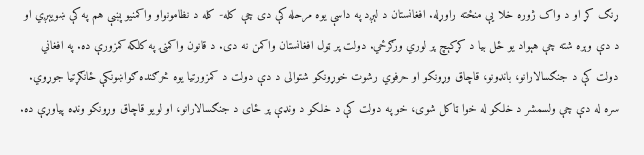ړنګ کړ او د واک ژوره خلا يې منځته راوړله. افغانستان د لېږد په داسې يوه مرحله کې دی چې کله- کله د نظامونواو واکمنيو پښې هم په کې ښويېږي او د دې وېره شته چې هېواد يو ځل بيا د کړکېچ پر لوري ورګرځي. دولت پر ټول افغانستان واکمن نه دی. د قانون واکمنۍ په کلکه کمزورې ده. په افغاني دولت کې د جنګسالارانو، بانډونو، قاچاق وړونکو او حرفوي رشوت خوړونکو شتوالی د دې دولت د کمزورتيا يوه څرګنده ګواښونکې ځانګړتيا جوړوي. سره له دې چې ولسمشر د خلکو له خوا ټاکل شوی، خو په دولت کې د خلکو د ونډې پر ځای د جنګسالارانو، او لويو قاچاق وړونکو ونډه پياوړې ده.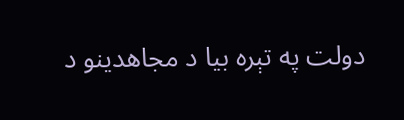دولت په تېره بيا د مجاهدينو د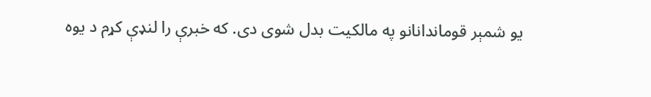يو شمېر قوماندانانو په مالکيت بدل شوی دی. که خبرې را لنډې کړم د يوه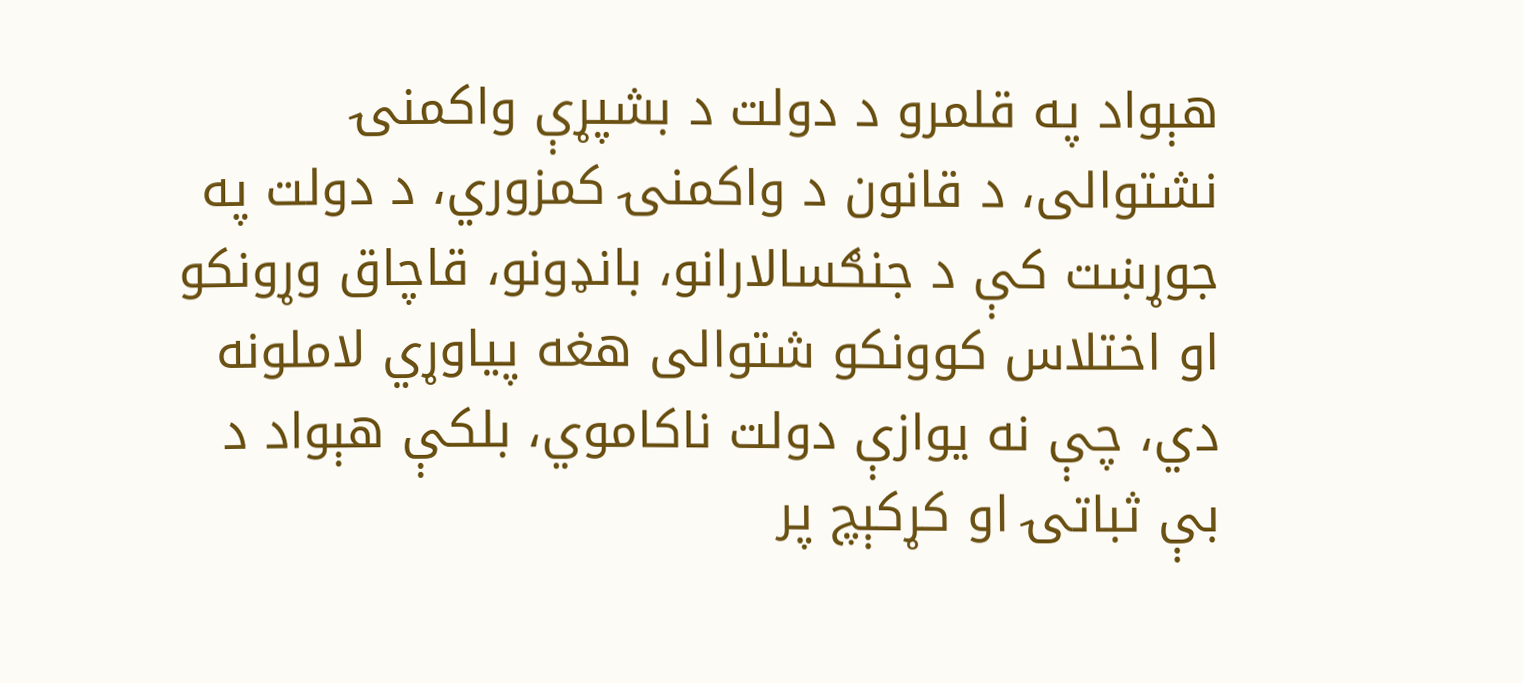هېواد په قلمرو د دولت د بشپړې واکمنۍ نشتوالی، د قانون د واکمنۍ کمزوري، د دولت په جوړښت کې د جنګسالارانو، بانډونو، قاچاق وړونکو او اختلاس کوونکو شتوالی هغه پياوړي لاملونه دي، چې نه يوازې دولت ناکاموي، بلکې هېواد د بې ثباتۍ او کړکېچ پر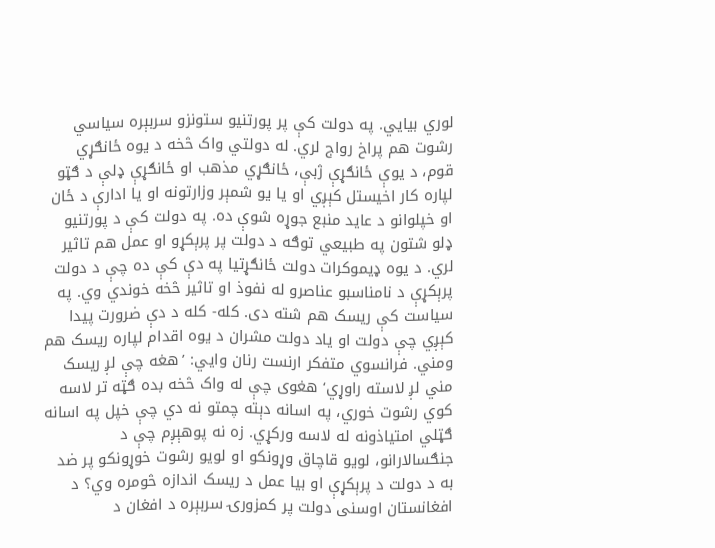لوري بيايي. په دولت کې پر پورتنيو ستونزو سربېره سياسي رشوت هم پراخ رواج لري. له دولتي واک څخه د يوه ځانګړي قوم، د يوې ځانګړې ژبې، ځانګړي مذهب او ځانګړې ډلې د ګټو لپاره کار اخيستل کېږي او يا يو شمېر وزارتونه او يا ادارې د ځان او خپلوانو د عايد منبع جوړه شوې ده. په دولت کې د پورتنيو ډلو شتون په طبيعي توګه د دولت پر پرېکړو او عمل هم تاثير لري. د يوه ډيموکرات دولت ځانګړتيا په دې کې ده چې د دولت پرېکړې د نامناسبو عناصرو له نفوذ او تاثير څخه خوندي وي. په سياست کې ريسک هم شته دی. کله- کله د دې ضرورت پيدا کېږي چې دولت او ياد دولت مشران د يوه اقدام لپاره ريسک هم ومني. فرانسوي متفکر ارنست رنان وايي: ’هغه چې لږ ريسک مني لږ لاسته راوړي‘ هغوی چې له واک څخه بده ګټه تر لاسه کوي رشوت خوري، په اسانه دېته چمتو نه دي چې خپل په اسانه ګټلي امتياذونه له لاسه ورکړي. زه نه پوهېږم چې د جنګسالارانو، لويو قاچاق وړونکو او لويو رشوت خوړونکو پر ضد به د دولت د پرېکړې او بيا عمل د ريسک اندازه څومره وي؟ د افغانستان اوسنی دولت پر کمزورۍ سربېره د افغان د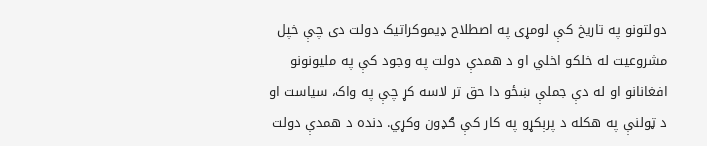دولتونو په تاريخ کې لومړی په اصطلاح ډيموکراتيک دولت دی چې خپل مشروعيت له خلکو اخلي او د همدې دولت په وجود کې په مليونونو افغانانو او له دې جملې ښځو دا حق تر لاسه کړ چې په واک، سياست او د ټولنې په هکله د پرېکړو په کار کې ګډون وکړي. دنده د همدې دولت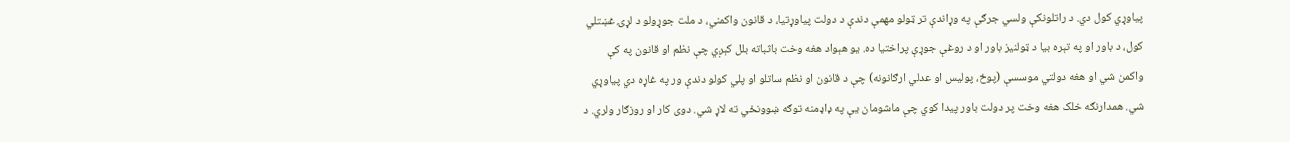پياوړي کول دي. د راتلونکې ولسي جرګې په وړاندې تر ټولو مهمې دندې د دولت پياوړتيا، د قانون واکمني، د ملت جوړولو د لړۍ غښتلي کول، د باور او په تېره بيا د ټولنيز باور او د روغې جوړې پراختيا ده. يو هېواد هغه وخت باثباته بلل کېږي چې نظم او قانون په کې واکمن شي او هغه دولتي موسسې (پوځ، پوليس او عدلي ارګانونه) چې د قانون او نظم ساتلو او پلي کولو دندې ور په غاړه دي پياوړي شي. همدارنګه خلک هغه وخت پر دولت باور پيدا کوي چې ماشومان يې په ډاډمنه توګه ښوونځي ته لاړ شي. دوی کار او روزګار ولري. د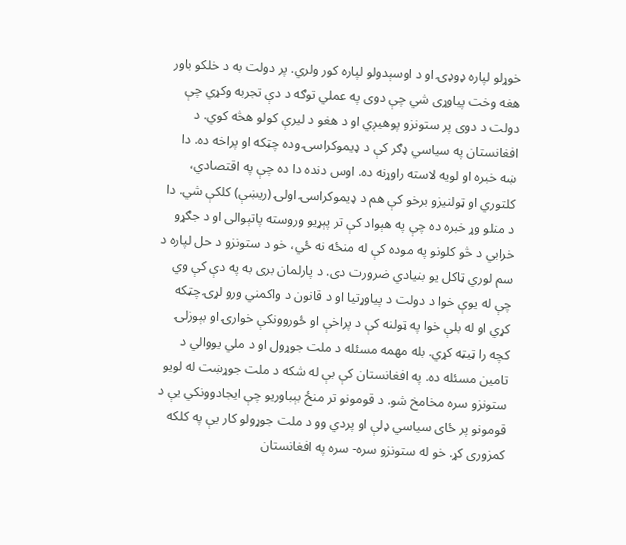خوړلو لپاره ډوډۍ او د اوسېدولو لپاره کور ولري. پر دولت به د خلکو باور هغه وخت پياوړی شي چې دوی په عملي توګه د دې تجربه وکړي چې دولت د دوی پر ستونزو پوهيږي او د هغو د ليرې کولو هڅه کوي. د افغانستان په سياسي ډګر کې د ډيموكراسۍ وده چټکه او پراخه ده. دا ښه خبره او لويه لاسته راوړنه ده. اوس دنده دا ده چې په اقتصادي، کلتوري او ټولنيزو برخو کې هم د ډيموكراسۍ اولۍ (ريښې) کلکې شي. دا د منلو وړ خبره ده چې په هېواد کې تر پېړيو وروسته پاتېوالی او د جګړو خرابي د څو کلونو په موده کې له منځه نه ځي، خو د ستونزو د حل لپاره د سم لوري ټاکل يو بنیادي ضرورت دی. د پارلمان بری به په دې کې وي چې له یوې خوا د دولت د پياوړتيا او د قانون د واکمني ورو لړۍ چټکه کړي او له بلې خوا په ټولنه کې د پراخې او ځوروونکې خوارۍ او بېوزلۍ کچه را ټيټه کړي. بله مهمه مسئله د ملت جوړول او د ملي يووالي د تامين مسئله ده. په افغانستان کې بې له شکه د ملت جوړښت له لويو ستونزو سره مخامخ شو. د قومونو تر منځ بېباوريو چې ايجادوونکي يې د قومونو پر ځای سياسي ډلې او پردي وو د ملت جوړولو کار يې په کلکه کمزوری کړ. خو له ستونزو سره- سره په افغانستان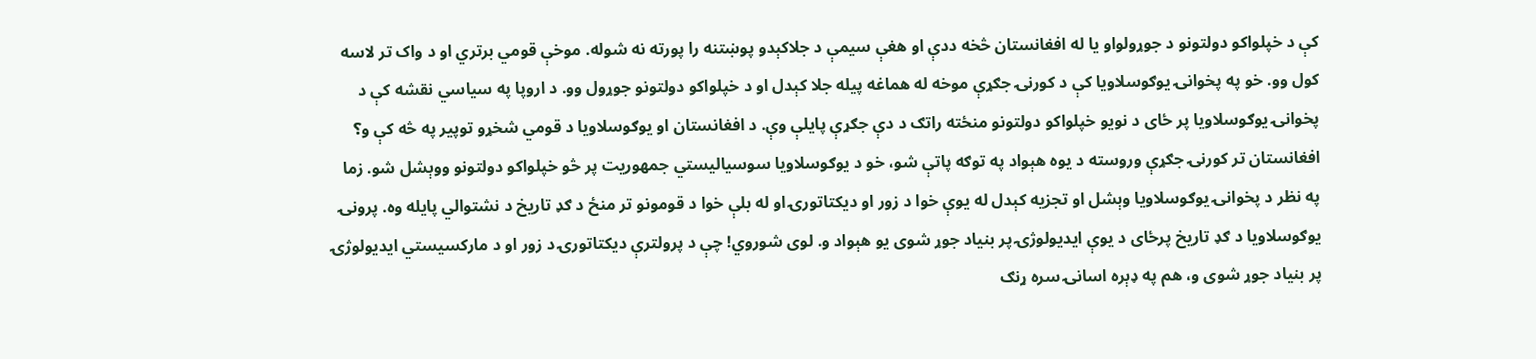کې د خپلواکو دولتونو د جوړولواو يا له افغانستان څخه ددې او هغې سيمې د جلاکېدو پوښتنه را پورته نه شوله. موخې قومي برتري او د واک تر لاسه کول وو. خو په پخوانۍ يوګوسلاويا کې د کورنۍ جګړې موخه له هماغه پيله جلا کېدل او د خپلواکو دولتونو جوړول وو. د اروپا په سياسي نقشه کې د پخوانۍ يوګوسلاويا پر ځای د نويو خپلواکو دولتونو منځته راتګ د دې جګړې پايلې وې. د افغانستان او يوګوسلاويا د قومي شخړو توپير په څه کې و؟ افغانستان تر کورنۍ جګړې وروسته د يوه هېواد په توګه پاتې شو، خو د يوګوسلاويا سوسياليستي جمهوريت پر څو خپلواکو دولتونو ووېشل شو. زما په نظر د پخوانۍ يوګوسلاويا وېشل او تجزيه کېدل له يوې خوا د زور او ديکتاتورۍ او له بلې خوا د قومونو تر منځ د ګډ تاريخ د نشتوالي پايله وه. پرونۍ يوګوسلاويا د ګډ تاريخ پرځای د يوې ايديولوژۍ پر بنياد جوړ شوی يو هېواد و. لوی شوروي! چې د پرولترې ديکتاتورۍ د زور او د مارکسيستي ايديولوژۍ پر بنياد جوړ شوی و، هم په ډېره اسانۍ سره ړنګ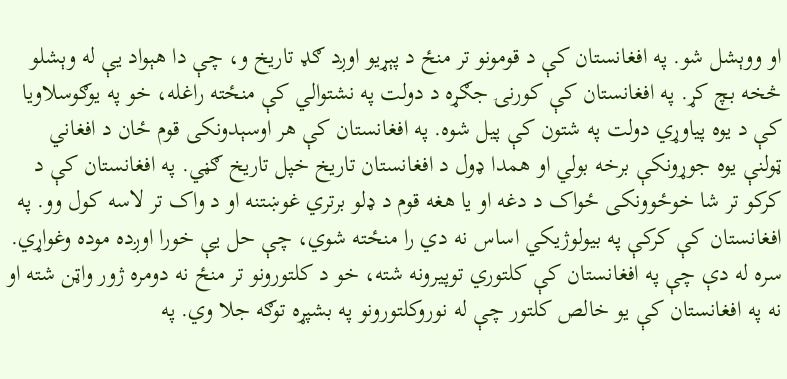او ووېشل شو. په افغانستان کې د قومونو تر منځ د پېړيو اوږد ګډ تاريخ و، چې دا هېواد يې له وېشلو څخه بچ کړ. په افغانستان کې کورنۍ جګړه د دولت په نشتوالي کې منځته راغله، خو په يوګوسلاويا کې د يوه پياوړي دولت په شتون کې پيل شوه. په افغانستان کې هر اوسېدونکی قوم ځان د افغاني ټولنې يوه جوړونکې برخه بولي او همدا ډول د افغانستان تاريخ خپل تاريخ ګڼي. په افغانستان کې د کرکو تر شا خوځوونکی ځواک د دغه او يا هغه قوم د ډلو برتري غوښتنه او د واک تر لاسه کول وو. په افغانستان کې کرکې په بيولوژيکي اساس نه دي را منځته شوي، چې حل يې خورا اوږده موده وغواړي. سره له دې چې په افغانستان کې کلتوري توپيرونه شته، خو د کلتورونو تر منځ نه دومره ژور واټن شته او نه په افغانستان کې يو خالص کلتور چې له نوروکلتورونو په بشپړه توګه جلا وي. په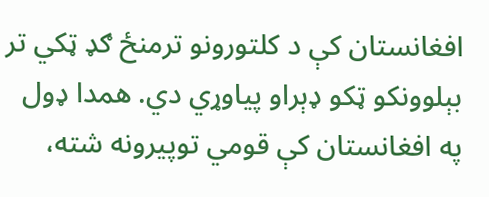افغانستان کې د کلتورونو ترمنځ ګډ ټکي تر بېلوونکو ټکو ډېراو پياوړي دي. همدا ډول په افغانستان کې قومي توپيرونه شته،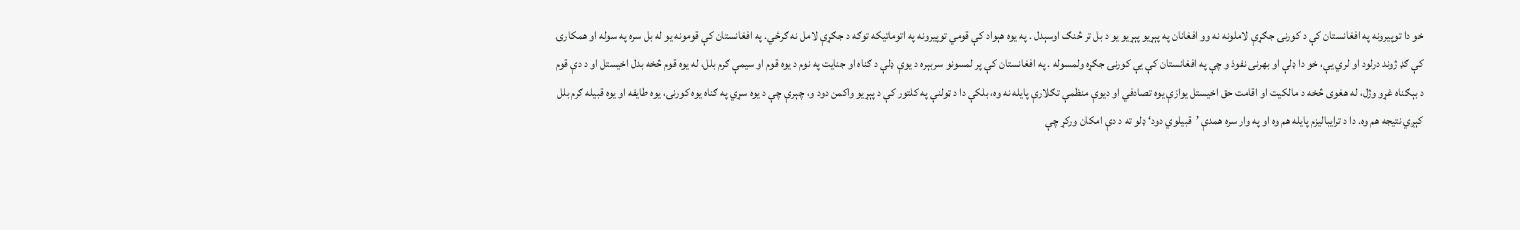خو دا توپيرونه په افغانستان کې د کورنۍ جګړې لاملونه نه وو افغانان په پېړيو پېړيو يو د بل تر څنګ اوسېدل . په يوه هېواد کې قومي توپيرونه په اتوماتيکه توګه د جګړې لامل نه ګرځي. په افغانستان کې قومونه یو له بل سره په سوله او همکارۍ کې ګډ ژوند درلود او لري يې، خو دا ډلې او بهرنی نفوذ و چې په افغانستان کې يې کورنۍ جګړه ولمسوله . په افغانستان کې پر لمسونو سربېره د يوې ډلې د ګناه او جنايت په نوم د يوه قوم او سيمې ګرم بلل، له يوه قوم څخه بدل اخيستل او د دې قوم د بېګناه غړو وژل، له هغوی څخه د مالکيت او اقامت حق اخيستل يوازې يوه تصادفي او ديوې منظمې تګلارې پايله نه وه، بلکې دا د ټولنې په کلتور کې د پېړيو واکمن دود و، چېرې چې د يوه سړي په ګناه يوه کورنۍ، يوه طايفه او يوه قبيله ګرم بلل کېږي نتيجه هم وه. دا د ترايباليزم پايله هم وه او په وار سره همدې ’قبیلوي دود‘ ډلو ته د دې امکان ورکړ چې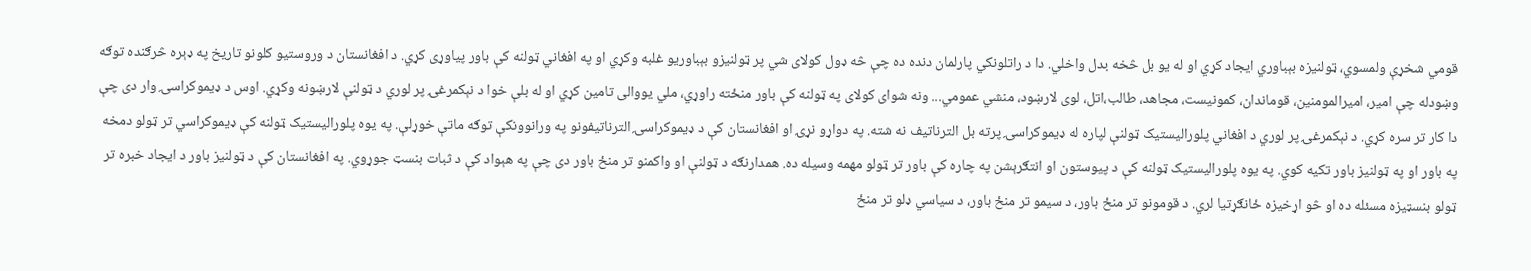قومي شخړې ولمسوي، ټولنيزه بېباوري ايجاد کړي او له يو بل څخه بدل واخلي. دا د راتلونکي پارلمان دنده ده چې څه ډول کولای شي پر ټولنيزو بېباوريو غلبه وکړي او په افغاني ټولنه کې باور پياوړی کړي. د افغانستان د وروستيو کلونو تاريخ په ډېره څرګنده توګه وښودله چې امير، اميرالمومنين، قوماندان، کمونيست، مجاهد، طالب،اتل، لوی لارښود، منشي عمومي... ونه شوای کولای په ټولنه کې باور منځته راوړي، ملي يووالی تامين کړي او له بلې خوا د نېکمرغۍ پر لوري د ټولنې لارښونه وکړي. اوس د ډيموكراسۍ وار دی چې دا کار تر سره کړي. د نېکمرغۍ پر لوري د افغاني پلوراليستيک ټولنې لپاره له ډيموكراسۍ پرته بل الترناتيف نه شته. په دواړو نړۍ او افغانستان کې د ډيموكراسۍ الترناتيفونو په ورانوونکې توګه ماتې خوړلې. په يوه پلوراليستيک ټولنه کې ډيموكراسي تر ټولو دمخه په باور او په ټولنيز باور تکيه کوي. په يوه پلوراليستيک ټولنه کې د پيوستون او انتګرېشن په چاره کې باور تر ټولو مهمه وسيله ده. همدارنګه د ټولنې او واکمنو تر منځ باور دی چې په هېواد کې د ثبات بنسټ جوړوي. په افغانستان کې د ټولنيز باور د ايجاد خبره تر ټولو بنسټيزه مسئله ده او څو اړخيزه ځانګړتيا لري. د قومونو تر منځ باور، د سيمو تر منځ باور، د سياسي ډلو تر منځ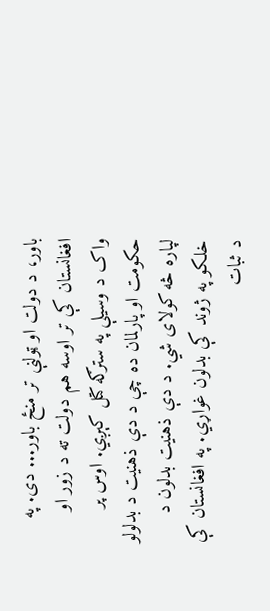باور، د دولت او ټولنې تر منځ باور... دی. په افغانستان کې تر اوسه هم دولت ته د زور او واک د وسیلې په سترګه کتل کېږي. اوس پر حکومت او پارلمان ده چې د دې ذهنيت د بدلولو لپاره څه کولای شي. د دې ذهنيت بدلون د خلکو په ژوند کې بدلون غواړي. په افغانستان کې د ثبات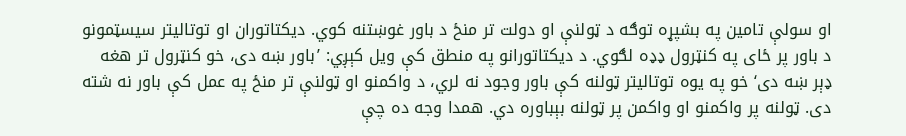او سولې تامين په بشپړه توګه د ټولنې او دولت تر منځ د باور غوښتنه کوي. ديکتاتوران او توتاليتر سيسټمونو د باور پر ځای په کنټرول ډډه لګوي. د دیکتاتورانو په منطق کې ويل کېږي: ’باور ښه دی، خو کنټرول تر هغه ډېر ښه دی‘ خو په يوه توتاليتر ټولنه کې باور وجود نه لري، د واکمنو او ټولنې تر منځ په عمل کې باور نه شته دی. ټولنه پر واکمنو او واکمن پر ټولنه بېباوره دي. همدا وجه ده چې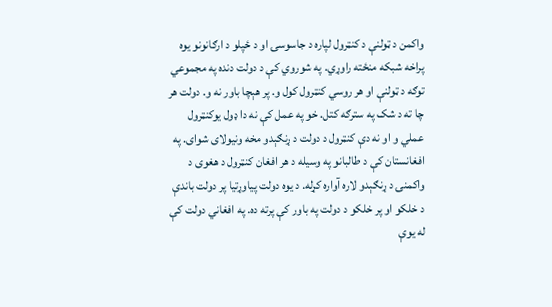واکمن د ټولنې د کنټرول لپاره د جاسوسۍ او د ځپلو د ارګانونو یوه پراخه شبکه منځته راوړي. په شوروي کې د دولت دنده په مجموعي توګه د ټولنې او هر روسي کنټرول کول و. پر هېچا باور نه و. دولت هر چا ته د شک په سترګه کتل. خو په عمل کې نه دا ډول يوکنټرول عملي و او نه دې کنټرول د دولت د ړنګېدو مخه ونيولای شوای. په افغانستان کې د طالبانو په وسيله د هر افغان کنټرول د هغوی د واکمنۍ د ړنګېدو لاره آواره کړله. د يوه دولت پياوړتيا پر دولت باندې د خلکو او پر خلکو د دولت په باور کې پرته ده. په افغاني دولت کې له يوې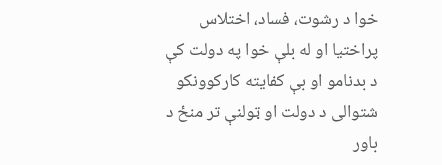خوا د رشوت، فساد، اختلاس پراختيا او له بلې خوا په دولت کې د بدنامو او بې کفايته کارکوونکو شتوالی د دولت او ټولنې تر منځ د باور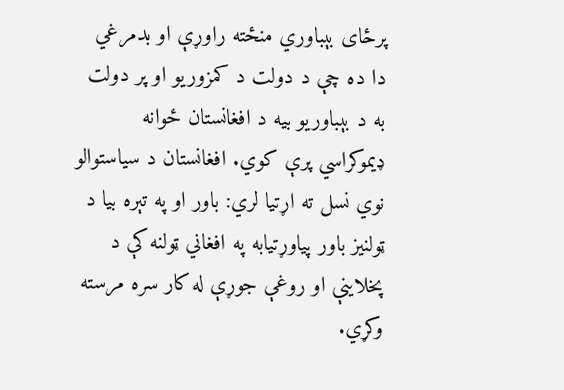پرځای بېباوري منځته راوړې او بدمرغي دا ده چې د دولت د کمزوريو او پر دولت به د بېباوريو بیه د افغانستان ځوانه ډيموكراسي پرې کوي. افغانستان د سياستوالو نوي نسل ته اړتيا لري: باور او په تېره بيا د ټولنيز باور پياوړتيابه په افغاني ټولنه کې د پخلاينې او روغې جوړې له کار سره مرسته وکړي.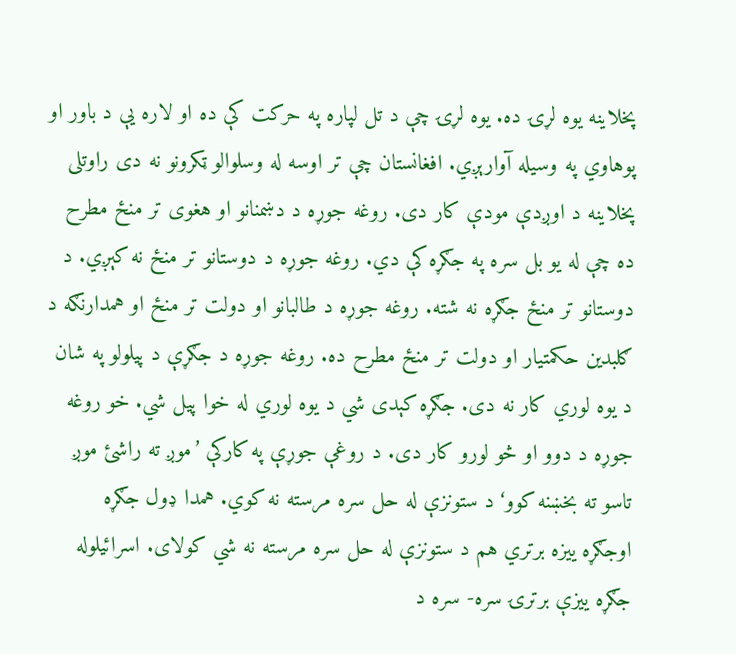پخلاينه يوه لړۍ ده. يوه لړۍ چې د تل لپاره په حرکت کې ده او لاره يې د باور او پوهاوي په وسيله آوارېږي. افغانستان چې تر اوسه له وسلوالو ټکرونو نه دی راوتلی پخلاينه د اوږدې مودې کار دی. روغه جوړه د دښمنانو او هغوی تر منځ مطرح ده چې له يو بل سره په جګړه کې دي. روغه جوړه د دوستانو تر منځ نه کېږي. د دوستانو تر منځ جګړه نه شته. روغه جوړه د طالبانو او دولت تر منځ او همدارنګه د ګلبدين حکمتيار او دولت تر منځ مطرح ده. روغه جوړه د جګړې د پيلولو په شان د يوه لوري کار نه دی. جګړه کېدی شي د يوه لوري له خوا پيل شي. خو روغه جوړه د دوو او څو لورو کار دی. د روغې جوړې په کارکې ’موږ ته راشئ موږ تاسو ته بخښنه کوو‘ د ستونزې له حل سره مرسته نه کوي. همدا ډول جګړه اوجګړه ييزه برتري هم د ستونزې له حل سره مرسته نه شي کولای. اسرائيلوله جګړه ييزې برترۍ سره- سره د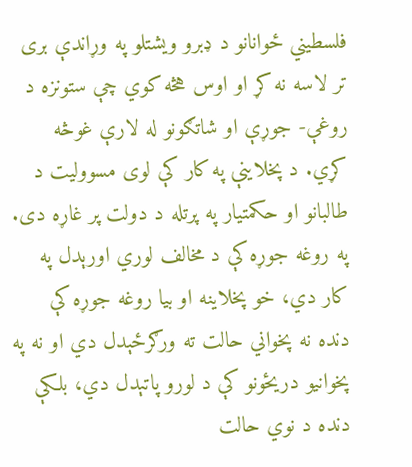فلسطیني ځوانانو د ډبرو ویشتلو په وړاندې بری تر لاسه نه کړ او اوس هڅه کوي چې ستونزه د روغې- جوړې او شاتګونو له لارې غوڅه کړي. د پخلاينې په کار کې لوی مسووليت د طالبانو او حکمتيار په پرتله د دولت پر غاړه دی. په روغه جوړه کې د مخالف لوري اورېدل په کار دي، خو پخلاينه او بيا روغه جوړه کې دنده نه پخواني حالت ته ورګرځېدل دي او نه په پخوانيو دريځونو کې د لورو پاتېدل دي، بلکې دنده د نوي حالت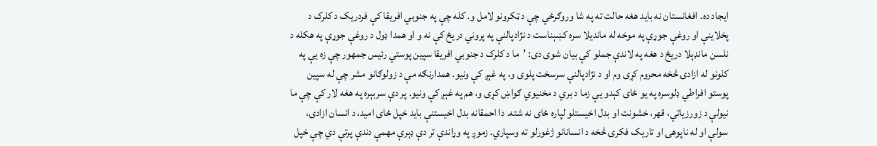ايجاد ده. افغانستان نه بايد هغه حالت ته په شا وروګرځي چې د ټکرونو لامل و. کله چې په جنوبي افريقا کې فردريک د کلرک د پخلاينې او روغې جوړې په موخه له مانديلا سره کښېناست د نژادپالنې په پروني دريځ کې نه و او همدا ډول د روغې جوړې په هکله د نلسن مانډېلا دريځ د هغه په لاندې جملو کې بیان شوی دی: ’ما د کلرک د جنوبي افريقا سپين پوستي رئيس جمهور چې زه يې په کلونو له ازادۍ څخه محروم کړی وم او د نژادپالنې سرسخت پلوی و، په غېږ کې ونيو. همدارنګه مې د زولوګانو مشر چې له سپين پوستو افراطي ډلوسره په يو ځای کېدو يې زما د بري د مخنيوي ګواښ کړی و، هم په غېږ کې ونيو. پر دې سربېره په هغه لار کې چې ما نيولې د زورزياتي، قهر، خشونت او بدل اخيستلو لپاره ځای نه شته. دا احمقانه بدل اخيستنې بايد خپل ځای اميد، د انسان ازادۍ، سولې او له ناپوهۍ او تاريک فکرۍ څخه د انسانانو ژغورلو ته وسپاري. زموږ په وړاندې تر دې ډېرې مهمې دندې پرتې دي چې خپل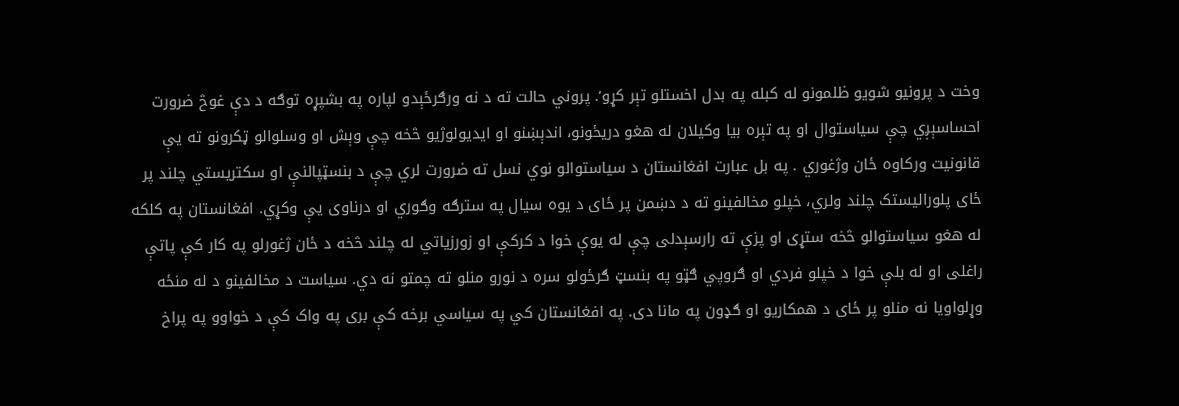وخت د پرونيو شويو ظلمونو له کبله په بدل اخستلو تېر کړو‘. پروني حالت ته د نه ورګرځېدو لپاره په بشپړه توګه د دې غوڅ ضرورت احساسېږي چې سياستوال او په تېره بيا وکيلان له هغو دريځونو، اندېښنو او ايديولوژيو څخه چې وېش او وسلوالو ټکرونو ته يې قانونيت ورکاوه ځان وژغوري . په بل عبارت افغانستان د سياستوالو نوي نسل ته ضرورت لري چې د بنسټپالنې او سکتریستي چلند پر ځای پلوراليستک چلند ولري، خپلو مخالفينو ته د دښمن پر ځای د يوه سيال په سترګه وګوري او درناوی يې وکړي. افغانستان په کلکه له هغو سياستوالو څخه ستړی او پزې ته رارسېدلی چې له يوې خوا د کرکې او زورزياتي له چلند څخه د ځان ژغورلو په کار کې پاتې راغلی او له بلې خوا د خپلو فردي او ګروپي ګټو په بنسټ ګرځولو سره د نورو منلو ته چمتو نه دي. سياست د مخالفينو د له منځه وړلواويا نه منلو پر ځای د همکاريو او ګډون په مانا دی. په افغانستان کي په سياسي برخه کې بری په واک کې د خواوو په پراخ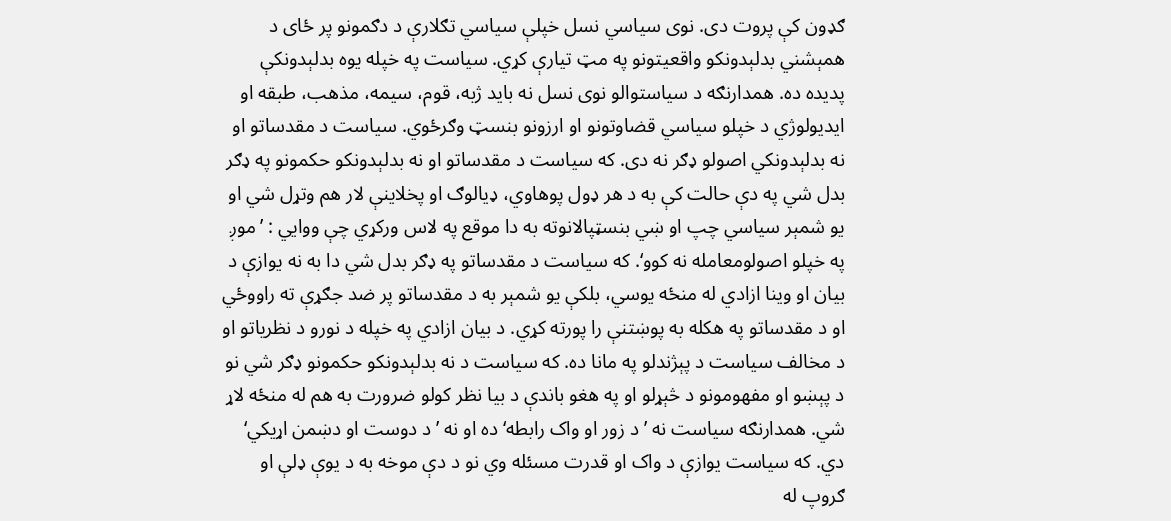ګډون کې پروت دی. نوی سياسي نسل خپلې سياسي تګلارې د دګمونو پر ځای د همېشني بدلېدونکو واقعيتونو په مټ تيارې کړي. سياست په خپله يوه بدلېدونکې پديده ده. همدارنګه د سياستوالو نوی نسل نه بايد ژبه، قوم، سيمه، مذهب، طبقه او ايديولوژي د خپلو سياسي قضاوتونو او ارزونو بنسټ وګرځوي. سياست د مقدساتو او نه بدلېدونکي اصولو ډګر نه دی. که سياست د مقدساتو او نه بدلېدونکو حکمونو په ډګر بدل شي په دې حالت کې به د هر ډول پوهاوي، ډيالوګ او پخلاینې لار هم وتړل شي او يو شمېر سياسي چپ او ښي بنسټپالانوته به دا موقع په لاس ورکړي چې ووايي : ’موږ په خپلو اصولومعامله نه کوو‘. که سياست د مقدساتو په ډګر بدل شي دا به نه يوازې د بیان او وینا ازادي له منځه یوسي، بلکې یو شمېر به د مقدساتو پر ضد جګړې ته راووځي او د مقدساتو په هکله به پوښتنې را پورته کړي. د بیان ازادي په خپله د نورو د نظرياتو او د مخالف سياست د پېژندلو په مانا ده. که سياست د نه بدلېدونکو حکمونو ډګر شي نو د پېښو او مفهومونو د څېړلو او په هغو باندې د بيا نظر کولو ضرورت به هم له منځه لاړ شي. همدارنګه سياست نه ’د زور او واک رابطه‘ ده او نه ’د دوست او دښمن اړيکي‘ دي. که سياست يوازې د واک او قدرت مسئله وي نو د دې موخه به د يوې ډلې او ګروپ له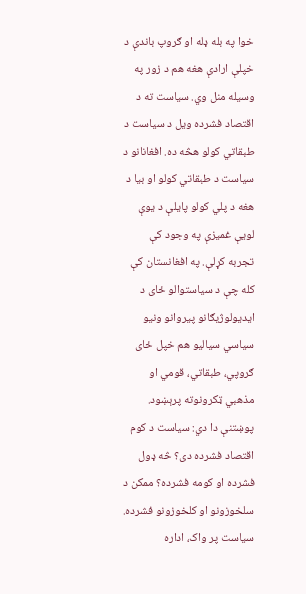خوا په بله ډله او ګروپ باندې د خپلې ارادې هغه هم د زور په وسيله منل وي. سياست ته د اقتصاد فشرده ويل د سياست د طبقاتي کولو هڅه ده. افغانانو د سياست د طبقاتي کولو او بيا د هغه د پلي کولو پایلې د يوې لويې غميزې په وجود کې تجربه کړلې. په افغانستان کې کله چې د سياستوالو ځای د ايديولوژیګانو پيروانو ونيو سياسي سياليو هم خپل ځای ګروپي، طبقاتي، قومي او مذهبي ټکرونوته پرېښود. پوښتنې دا دي: سياست د کوم اقتصاد فشرده دى؟ څه ډول فشرده او کومه فشرده؟ ممکن د سلخوزونو او کلخوزونو فشرده. سياست پر واک، اداره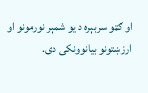او ګټو سربېره د يو شمېر نورمونو او ارزښتونو بيانوونکی دی.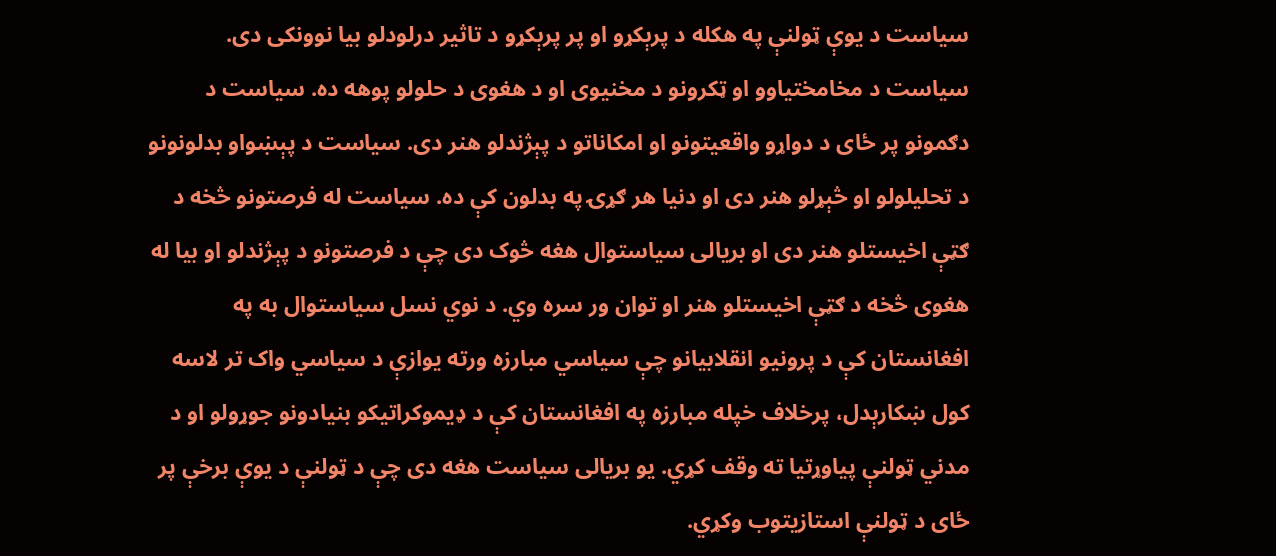سياست د يوې ټولنې په هکله د پرېکړو او پر پرېکړو د تاثير درلودلو بيا نوونکی دی. سياست د مخامختياوو او ټکرونو د مخنيوی او د هغوی د حلولو پوهه ده. سياست د دګمونو پر ځای د دواړو واقعيتونو او امکاناتو د پېژندلو هنر دی. سياست د پېښواو بدلونونو د تحليلولو او څېړلو هنر دی او دنيا هر ګړۍ په بدلون کې ده. سياست له فرصتونو څخه د ګټې اخيستلو هنر دی او بريالی سياستوال هغه څوک دی چې د فرصتونو د پېژندلو او بيا له هغوی څخه د ګټې اخيستلو هنر او توان ور سره وي. د نوي نسل سياستوال به په افغانستان کې د پرونيو انقلابيانو چې سياسي مبارزه ورته يوازې د سیاسي واک تر لاسه کول ښکارېدل، پرخلاف خپله مبارزه په افغانستان کې د ډيموکراتيکو بنيادونو جوړولو او د مدني ټولنې پياوړتيا ته وقف کړي. يو بريالی سياست هغه دی چې د ټولنې د يوې برخې پر ځای د ټولنې استازيتوب وکړي.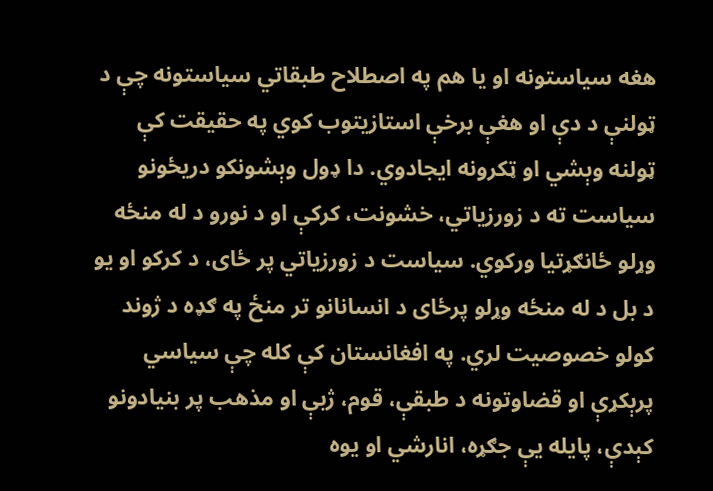هغه سياستونه او يا هم په اصطلاح طبقاتي سياستونه چې د ټولنې د دې او هغې برخې استازيتوب کوي په حقيقت کې ټولنه وېشي او ټکرونه ايجادوي. دا ډول وېشونکو دريځونو سياست ته د زورزياتي، خشونت، کرکې او د نورو د له منځه وړلو ځانګړتيا ورکوي. سياست د زورزياتي پر ځای، د کرکو او يو د بل د له منځه وړلو پرځای د انسانانو تر منځ په ګډه د ژوند کولو خصوصيت لري. په افغانستان کې کله چې سياسي پرېکړې او قضاوتونه د طبقې، قوم، ژبې او مذهب پر بنيادونو كېدې، پايله يې جګړه، انارشي او يوه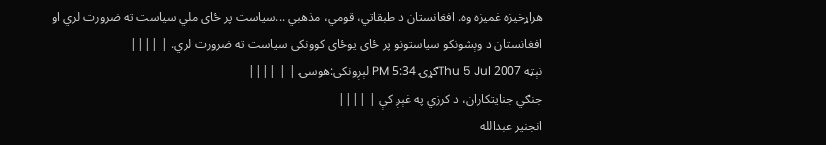هراړخيزه غميزه وه. افغانستان د طبقاتي، قومي، مذهبي ...سياست پر ځای ملي سياست ته ضرورت لري او افغانستان د وېشونکو سياستونو پر ځای يوځای کوونکی سياست ته ضرورت لري. | ||||
نېټه Thu 5 Jul 2007ګړۍ 5:34 PM لېږونكى:هوسۍ | | ||||
جنګي جنايتكاران، د كرزي په غېږ كې | ||||
انجنير عبدالله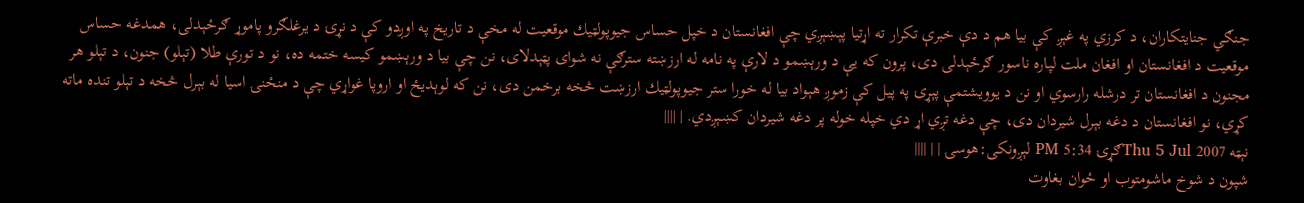جنګي جنايتكاران، د كرزي په غېږ كې بيا هم د دې خبرې تكرار ته اړتيا پېښېږي چې افغانستان د خپل حساس جيوپولټيك موقعيت له مخې د تاريخ په اوږدو كې د نړۍ د يرغلګرو پاموړ ګرځېدلى، همدغه حساس موقعيت د افغانستان او افغان ملت لپاره ناسور ګرځېدلى دى، پرون كه يې د ورېښمو د لارې په نامه له ارزښته سترګې نه شواى پټېدلاى، نن چې بيا د ورېښمو كيسه ختمه ده، نو د تورې طلا (تېلو) جنون، د تېلو هر مجنون د افغانستان تر درشله رارسوي او نن د يوويشتمې پېړۍ په پيل كې زموږ هېواد بيا له خورا ستر جيوپولټيك ارزښت څخه برخمن دى، نن كه لوېديځ او اروپا غواړي چې د منځنۍ اسيا له بېرل څخه د تېلو تنده ماته كړي، نو افغانستان د دغه بېرل شيردان دى، چې دغه تږي اړ دي خپله خوله پر دغه شيردان كښـېږدي. | ||||
نېټه Thu 5 Jul 2007ګړۍ 5:34 PM لېږونكى:هوسۍ | | ||||
شپون د شوخ ماشومتوب او ځوان بغاوت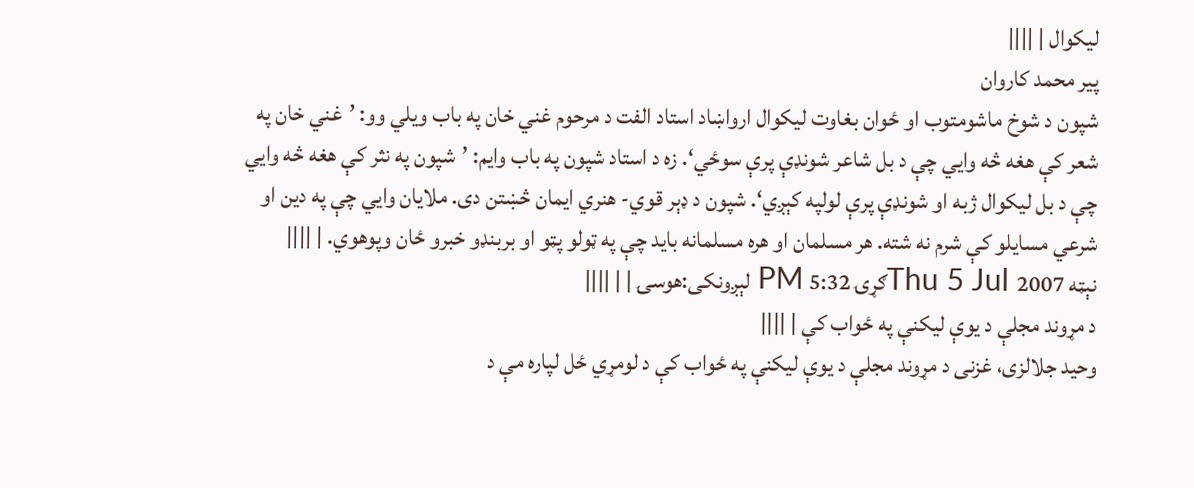ليكوال | ||||
پير محمد كاروان
شپون د شوخ ماشومتوب او ځوان بغاوت ليكوال ارواښاد استاد الفت د مرحوم غني خان په باب ويلي وو: ’غني خان په شعر كې هغه څه وايي چې د بل شاعر شونډې پرې سوځي‘. زه د استاد شپون په باب وايم: ’شپون په نثر كې هغه څه وايي چې د بل ليكوال ژبه او شونډې پرې لولپه كېږي‘. شپون د ډېر قوي- هنري ايمان څښتن دى. ملايان وايي چې په دين او شرعي مسايلو كې شرم نه شته. هر مسلمان او هره مسلمانه بايد چې په ټولو پټو او بربنډو خبرو ځان وپوهوي. | ||||
نېټه Thu 5 Jul 2007ګړۍ 5:32 PM لېږونكى:هوسۍ | | ||||
د مړوند مجلې د يوې ليكنې په ځواب كې | ||||
وحيد جلالزى، غزنى د مړوند مجلې د يوې ليكنې په ځواب كې د لومړي ځل لپاره مې د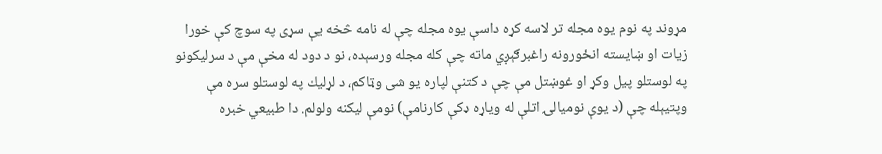مړوند په نوم يوه مجله تر لاسه كړه داسې يوه مجله چې له نامه څخه يې سړى په سوچ كې خورا زيات او ښايسته انځورونه راغبرګېږي ماته چې كله مجله ورسېده، نو د دود له مخې مې د سرليكونو په لوستلو پيل وكړ او غوښتل مې چې د كتنې لپاره يو شى وټاكم، د لړليك په لوستلو سره مې وپتيېله چې (د يوې نوميالۍ اتلې له وياړه ډكې كارنامې) نومې ليكنه ولولم. دا طبيعي خبره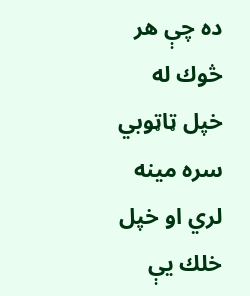ده چې هر څوك له خپل ټاټوبي سره مينه لري او خپل خلك يې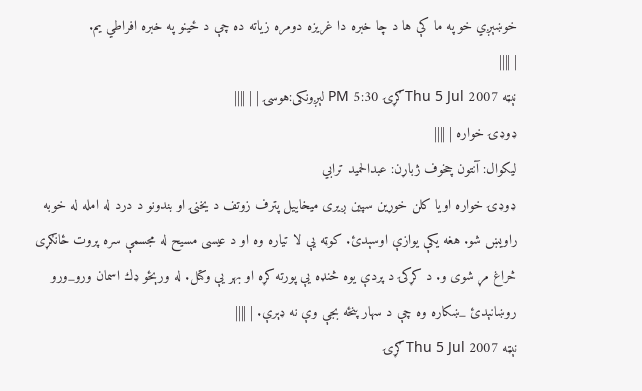خوښېږي خو په ما كې ها د چا خبره دا غريزه دومره زياته ده چې د ځينو په خبره افراطي يم.
| ||||
نېټه Thu 5 Jul 2007ګړۍ 5:30 PM لېږونكى:هوسۍ | | ||||
ډوډۍ خواره | ||||
ليكوال: آنتون چخوف ژباړن: عبدالحميد ترابي
ډوډۍ خواره اويا كلن خوړين سپين ږيرى ميخاييل پترف زوتف د يخنۍ او بندونو د درد له امله له خوبه راويښ شو. هغه يكې يوازې اوسېدئ. كوټه يې لا تياره وه او د عيسى مسيح له مجسمې سره پروت ځانګړى څراغ مړ شوى و. د كړكۍ د پردې يوه څنډه يې پورته كړه او بهر يې وكتل. له ورېځو ډك اسمان ورو_ورو روښانېدئ _ښكاره وه چې د سهار پنځه بجې وې نه ډېرې. | ||||
نېټه Thu 5 Jul 2007ګړۍ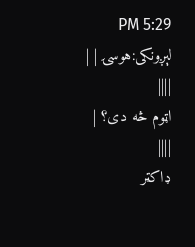5:29 PM لېږونكى:هوسۍ | | ||||
اټوم څه دى؟ | ||||
ډاكټر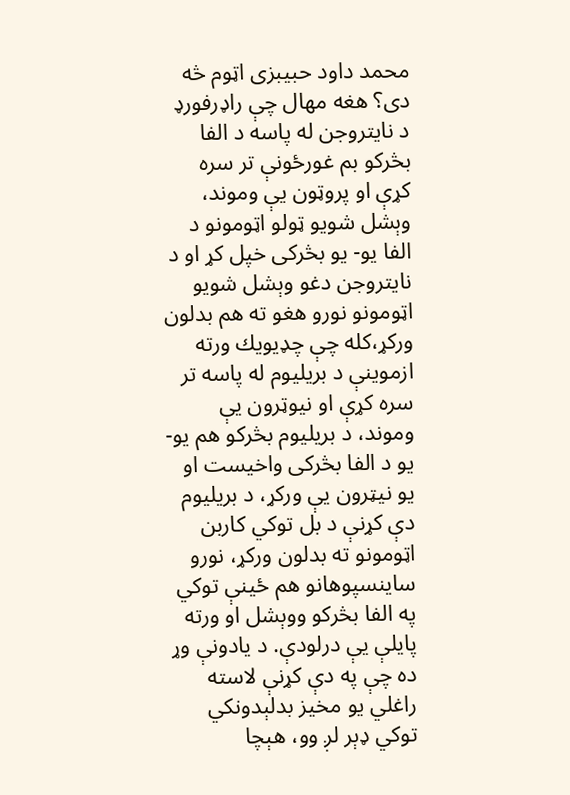محمد داود حبيبزى اټوم څه دى؟ هغه مهال چې راډرفورډ د نايتروجن له پاسه د الفا بڅركو بم غورځونې تر سره كړې او پروټون يې وموند، وېشل شويو ټولو اټومونو د الفا يو- يو بڅركى خپل كړ او د نايتروجن دغو وېشل شويو اټومونو نورو هغو ته هم بدلون وركړ،كله چې چډيويك ورته ازموينې د بريليوم له پاسه تر سره كړې او نيوټرون يې وموند، د بريليوم بڅركو هم يو- يو د الفا بڅركى واخيست او يو نيټرون يې وركړ، د بريليوم دې كړنې د بل توكي كاربن اټومونو ته بدلون وركړ، نورو ساينسپوهانو هم ځينې توكي په الفا بڅركو ووېشل او ورته پايلې يې درلودې. د يادونې وړ ده چې په دې كړنې لاسته راغلي يو مخيز بدلېدونكي توكي ډېر لږ وو، هېچا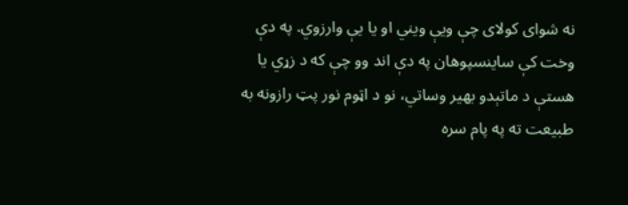نه شواى كولاى چې ويې ويني او يا يې وارزوي. په دې وخت كې ساينسپوهان په دې اند وو چې كه د زړي يا هستې د ماتېدو بهير وساتي، نو د اټوم نور پټ رازونه به طبيعت ته په پام سره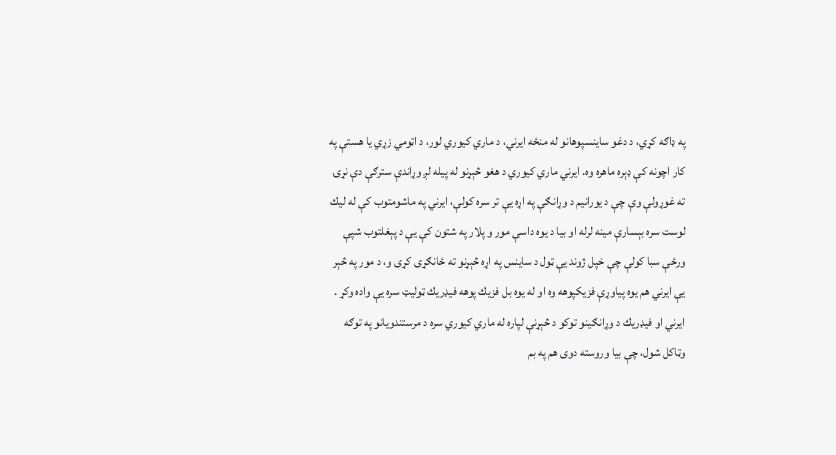په ډاګه كړي، د دغو ساينسپوهانو له منځه ايرني، د ماري كيوري لور، د اټومي زړي يا هستې په كار اچونه كې ډېره ماهره وه. ايرني ماري كيوري د هغو څېړنو له پيله لږ وړاندې سترګې دې نړۍ ته غوړولې وې چې د يورانيم د وړانګې په اړه يې تر سره كولې، ايرني په ماشومتوب كې له ليك لوست سره بېسارې مينه لرله او بيا د يوه داسې مور و پلار په شتون كې يې د پېغلتوب شپې ورځې سبا كولې چې خپل ژوند يې ټول د ساينس په اړه څېړنو ته ځانګړى كړى و، د مور په څېر يې ايرني هم يوه پياوړې فزيكپوهه وه او له يوه بل فزيك پوهه فيډريك ټوليټ سره يې واده وكړ . ايرني او فيډريك د وړانګينو توكو د څېړنې لپاره له ماري كيوري سره د مرستندويانو په توګه وټاكل شول، چې بيا وروسته دوى هم په بم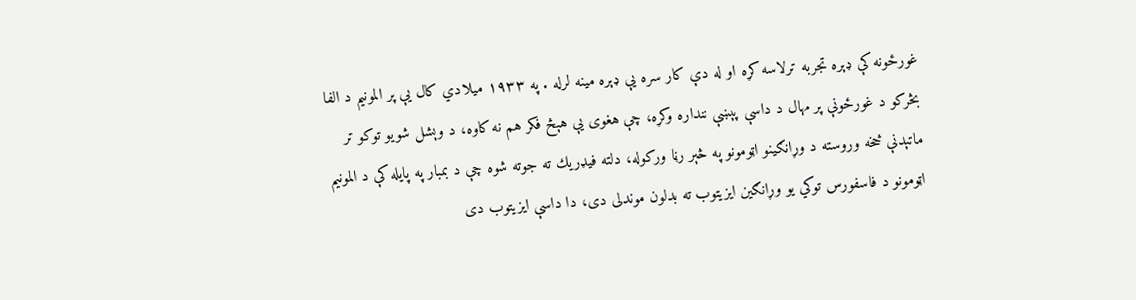غورځونه كې ډېره تجربه ترلاسه كړه او له دې كار سره يې ډېره مينه لرله . په ۱۹۳۳ ميلادي كال يې پر المونيم د الفا بڅركو د غورځونې پر مهال د داسې پېښې ننداره وكړه، چې هغوى يې هېڅ فكر هم نه كاوه، د وېشل شويو توكو تر ماتېدنې څخه وروسته د وړانګينو اټومونو په څېر رڼا وركوله، دلته فيډريك ته جوته شوه چې د بمبار په پايله كې د المونيم اټومونو د فاسفورس توكي يو وړانګين ايزيتوب ته بدلون موندلى دى، دا داسې ايزيتوب دى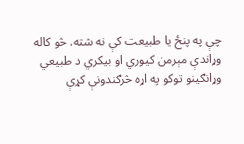چې په پنځ يا طبيعت كې نه شته. څو كاله وړاندې مېرمن كيوري او بيكري د طبيعي وړانګينو توكو په اړه څرګندونې كړې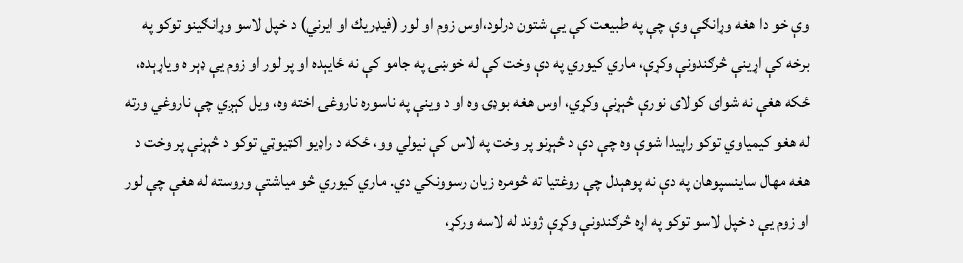وې خو دا هغه وړانګې وې چې په طبيعت كې يې شتون درلود،اوس زوم او لور (فيډريك او ايرني) د خپل لاسو وړانګينو توكو په برخه كې اړينې څرګندونې وكړې، ماري كيوري په دې وخت كې له خوښۍ په جامو كې نه ځايېده او پر لور او زوم يې ډېر ه وياړېده، ځكه هغې نه شواى كولاى نورې څېړنې وكړي، اوس هغه بوډۍ وه او د وينې په ناسوره ناروغۍ اخته وه، ويل كېږي چې ناروغي ورته له هغو كيمياوي توكو راپيدا شوې وه چې دې د څېړنو پر وخت په لاس كې نيولي وو، ځكه د راډيو اكټيوټي توكو د څېړنې پر وخت د هغه مهال ساينسپوهان په دې نه پوهېدل چې روغتيا ته څومره زيان رسوونكي دي. ماري كيوري څو مياشتې وروسته له هغې چې لور او زوم يې د خپل لاسو توكو په اړه څرګندونې وكړې ژوند له لاسه وركړ،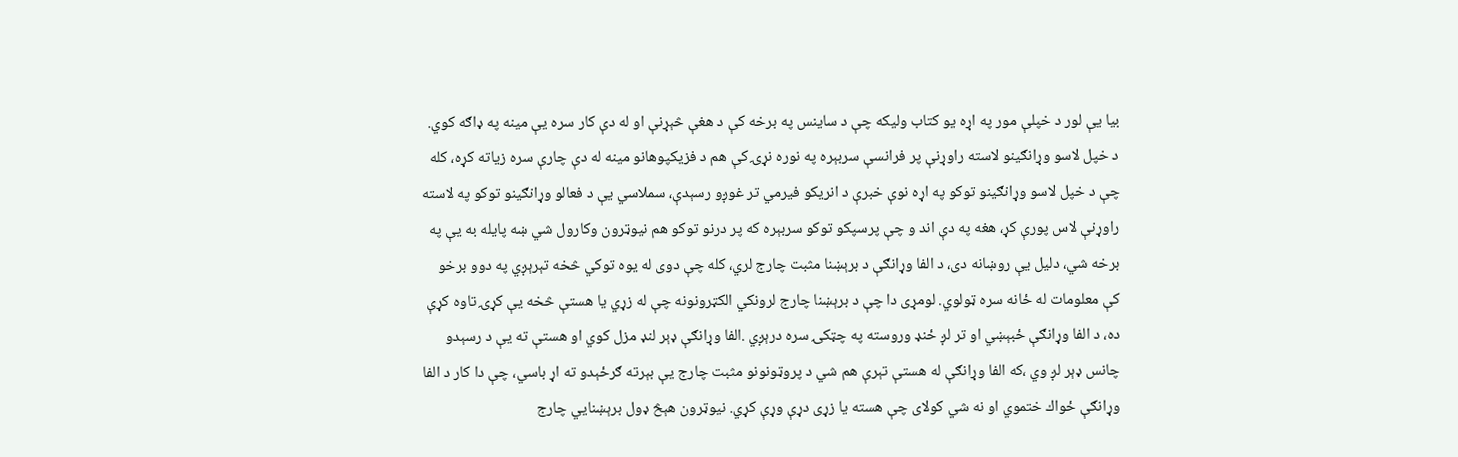بيا يې لور د خپلې مور په اړه يو كتاب وليكه چې د ساينس په برخه كې د هغې څېړنې او له دې كار سره يې مينه په ډاګه كوي. د خپل لاسو وړانګينو لاسته راوړنې پر فرانسې سربېره په نوره نړۍ كې هم د فزيكپوهانو مينه له دې چارې سره زياته كړه، كله چې د خپل لاسو وړانګينو توكو په اړه نوې خبرې د انريكو فيرمي تر غوږو رسېدې، سملاسي يې د فعالو وړانګينو توكو په لاسته راوړنې لاس پورې كړ، هغه په دې اند و چې پرسپكو توكو سربېره كه پر درنو توكو هم نيوټرون وكارول شي ښه پايله به يې په برخه شي، دليل يې روښانه دى، د الفا وړانګې د برېښنا مثبت چارج لري، كله چې دوى له يوه توكي څخه تېرېږي په دوو برخو كې معلومات له ځانه سره ټولوي. لومړى دا چې د برېښنا چارج لرونكي الكټرونونه چې له زړي يا هستې څخه يې كړۍ تاوه كړې ده، د الفا وړانګې ځبېښي او تر لږ ځنډ وروسته په چټكۍ سره درېږي .الفا وړانګې ډېر لنډ مزل كوي او هستې ته يې د رسېدو چانس ډېر لږ وي ،كه الفا وړانګې له هستې تېرې هم شي د پروټونونو مثبت چارج يې بېرته ګرځېدو ته اړ باسي، چې دا كار د الفا وړانګې ځواك ختموي او نه شي كولاى چې هسته يا زړى دړې وړې كړي. نيوټرون هېڅ ډول برېښنايي چارج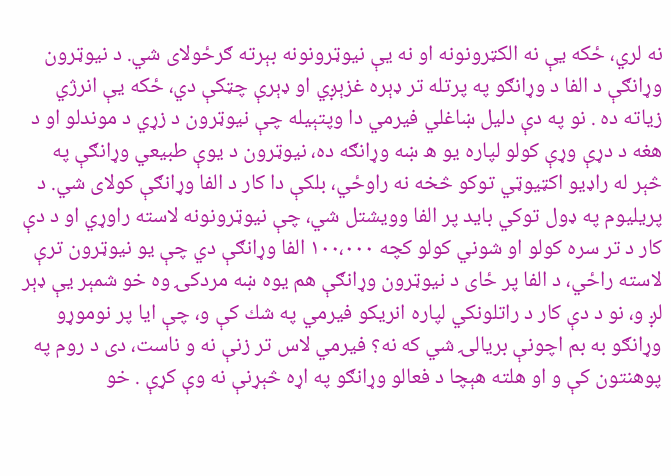نه لري، ځكه يې نه الكټرونونه او نه يې نيوټرونونه بېرته ګرځولاى شي. د نيوټرون وړانګې د الفا د وړانګو په پرتله تر ډېره غزېږي او ډېرې چټكې دي، ځكه يې انرژي زياته ده . نو په دې دليل ښاغلي فيرمي دا وپتېيله چې نيوټرون د زړي د موندلو او د هغه د دړې وړې كولو لپاره يو ه ښه وړانګه ده، نيوټرون د يوې طبيعي وړانګې په څېر له راډيو اكټيوټي توكو څخه نه راوځي، بلكې دا كار د الفا وړانګې كولاى شي. د پريليوم په ډول توكي بايد پر الفا وويشتل شي، چې نيوټرونونه لاسته راوړي او د دې كار د تر سره كولو او شوني كولو كچه ۱۰۰،۰۰۰ الفا وړانګې دي چې يو نيوټرون ترې لاسته راځي، د الفا پر ځاى د نيوټرون وړانګې هم يوه ښه مردكۍ وه خو شمېر يې ډېر لږ و، نو د دې كار د راتلونكي لپاره انريكو فيرمي په شك كې و، چې ايا پر نوموړو وړانګو به بم اچونې بريالۍ شي كه نه؟ فيرمي لاس تر زنې نه و ناست، دى د روم په پوهنتون كې و او هلته هېچا د فعالو وړانګو په اړه څېړنې نه وې كړې . خو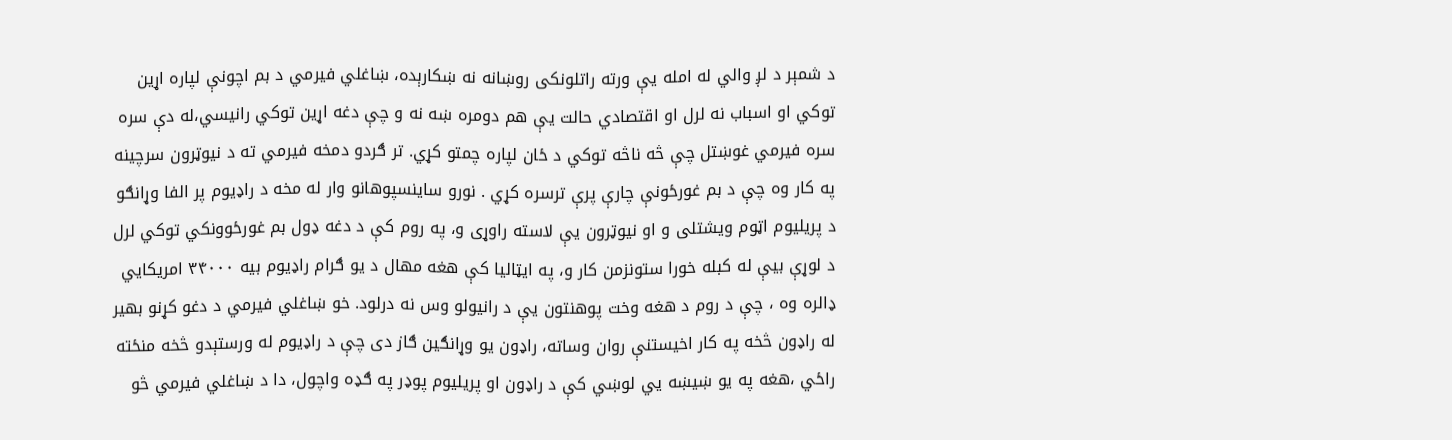د شمېر د لږ والي له امله يې ورته راتلونكى روښانه نه ښكارېده، ښاغلي فيرمي د بم اچونې لپاره اړين توكي او اسباب نه لرل او اقتصادي حالت يې هم دومره ښه نه و چې دغه اړين توكي رانيسي،له دې سره سره فيرمي غوښتل چې څه ناڅه توكي د ځان لپاره چمتو كړي. تر ګردو دمخه فيرمي ته د نيوټرون سرچينه په كار وه چې د بم غورځونې چارې پرې ترسره كړي . نورو ساينسپوهانو وار له مخه د راډيوم پر الفا وړانګو د پريليوم اټوم ويشتلى و او نيوټرون يې لاسته راوړى و، په روم كې د دغه ډول بم غورځوونكي توكي لرل د لوړې بيې له كبله خورا ستونزمن كار و، په ايټاليا كې هغه مهال د يو ګرام راډيوم بيه ۳۴۰۰۰ امريكايي ډالره وه ، چې د روم د هغه وخت پوهنتون يې د رانيولو وس نه درلود. خو ښاغلي فيرمي د دغو كړنو بهير له راډون څخه په كار اخيستنې روان وساته، راډون يو وړانګين ګاز دى چې د راډيوم له ورستېدو څخه منځته راځي ،هغه په يو ښيښه يي لوښي كې د راډون او پريليوم پوډر په ګډه واچول، دا د ښاغلي فيرمي څو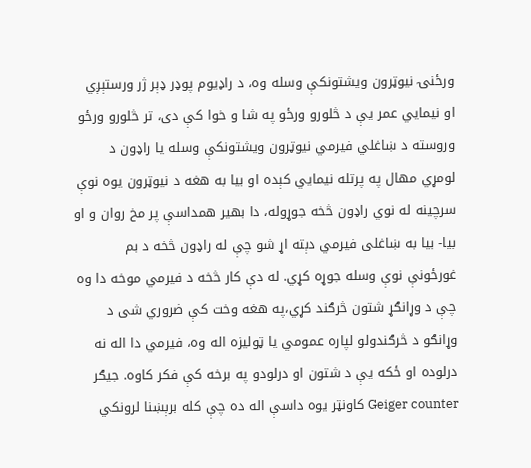ورځنۍ نيوټرون ويشتونكې وسله وه، د راډيوم پوډر ډېر ژر ورستېږي او نيمايي عمر يې د څلورو ورځو په شا و خوا كې دى، تر څلورو ورځو وروسته د ښاغلي فيرمي نيوټرون ويشتونكې وسله يا راډون د لومړي مهال په پرتله نيمايي كېده او بيا به هغه د نيوټرون يوه نوې سرچينه له نوي راډون څخه جوړوله، دا بهير همداسې پر مخ روان و او بيا- بيا به ښاغلى فيرمي دېته اړ شو چې له راډون څخه د بم غورځونې نوې وسله جوړه كړي. له دې كار څخه د فيرمي موخه دا وه چې د وړانګړ شتون څرګند كړي،په هغه وخت كې ضروري شى د وړانګو د څرګندولو لپاره عمومي يا ټوليزه اله وه، فيرمي دا اله نه درلوده او ځكه يې د شتون او درلودو په برخه كې فكر كاوه. جيګر Geiger counter كاونټر يوه داسې اله ده چې كله برېښنا لرونكي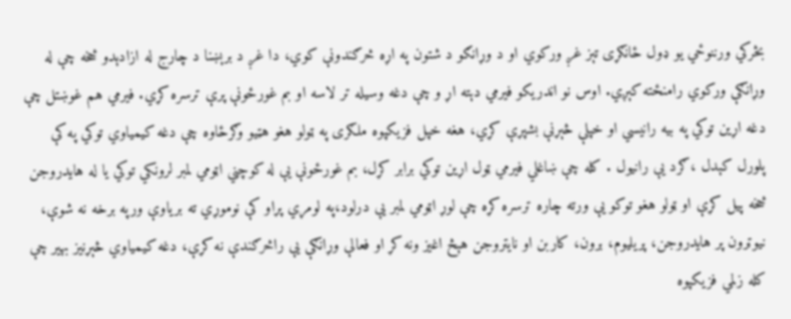بڅركي ورننوځي يو ډول ځانګړى تېز غږ وركوي او د وړانګو د شتون په اړه څرګندونې كوي، دا غږ د برېښنا د چارج له ازادېدو څخه چې له وړانګې وركوي رامنځته كېږي. اوس نو اندريكو فيرمي دېته اړ و چې دغه وسيله تر لاسه او بم غورځونې پرې ترسره كړي. فيرمي هم غوښتل چې دغه اړين توكي په بيه رانيسي او خپلې څېړنې بشپړې كړي، هغه خپل فزيكپوه ملګرى په ټولو هغو هټيو وګرځاوه چې دغه كيمياوي توكي په كې پلورل كېدل ،ګرد يې رانيول . كله چې ښاغلي فيرمي ټول اړين توكي برابر كړل، بم غورځونې يې له كوچني اټومي لمبر لرونكي توكي يا له هايدروجن څخه پيل كړې او ټولو هغو توكو يې ورته چاره ترسره كړه چې لوړ اټومي لمبر يې درلود،په لومړي پړاو كې نوموړي ته برياوې ورپه برخه نه شوې، نيوټرون پر هايدروجن، پريليوم، برون، كاربن او نايتروجن هېڅ اغيز ونه كړ او فعالې وړانګې يې راڅرګندې نه كړې، دغه كيمياوي څېړنيز بهير چې كله زلمي فزيكپوه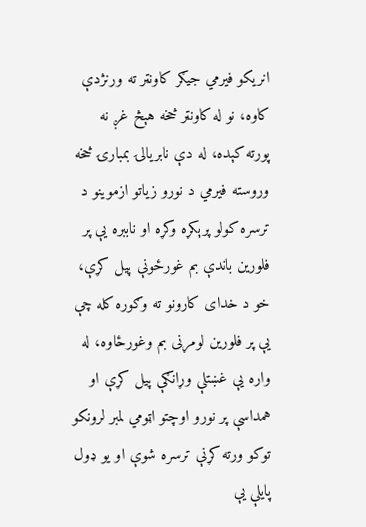انريكو فيرمي جيګر كاونټر ته ورنژدې كاوه، نو له كاونټر څخه هېڅ غږ نه پورته كېده، له دې نابريالۍ بمبارۍ څخه وروسته فيرمي د نورو زياتو ازموينو د ترسره كولو پرېكړه وكړه او ناببره يې پر فلورين باندې بم غورځونې پيل كړې، خو د خداى كارونو ته وګوره كله چې يې پر فلورين لومړنى بم وغورځاوه، له واره يې غښتلې وړانګې پيل كړې او همداسې پر نورو اوچتو اټومي لمبر لرونكو توكو ورته كړنې ترسره شوې او يو ډول پايلې يې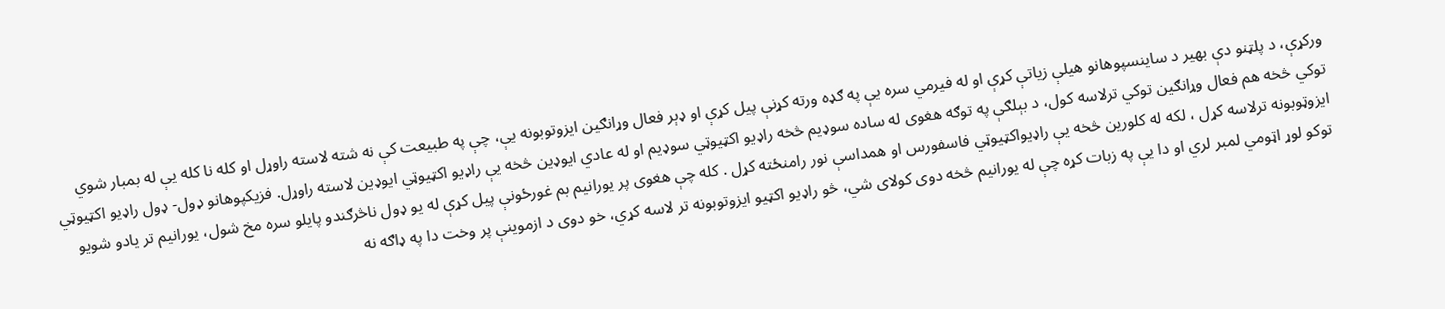وركړې، د پلټنو دې بهير د ساينسپوهانو هيلې زياتې كړې او له فيرمي سره يې په ګډه ورته كړنې پيل كړې او ډېر فعال وړانګين ايزوتوبونه يې، چې په طبيعت كې نه شته لاسته راوړل او كله نا كله يې له بمبار شوي توكي څخه هم فعال وړانګين توكي ترلاسه كول، د بېلګې په توګه هغوى له ساده سوډيم څخه راډيو اكټيوټي سوډيم او له عادي ايوډين څخه يې راډيو اكټيوټي ايوډين لاسته راوړل. فزيكپوهانو ډول- ډول راډيو اكټيوټي ايزوټوبونه ترلاسه كړل ، لكه له كلورين څخه يې راډيواكټيوټي فاسفورس او همداسې نور رامنځته كړل . كله چې هغوى پر يورانيم بم غورځونې پيل كړې له يو ډول ناڅرګندو پايلو سره مخ شول، يورانيم تر يادو شويو توكو لوړ اټومي لمبر لري او دا يې په زبات كړه چې له يورانيم څخه دوى كولاى شي، څو راډيو اكټيو ايزوتوبونه تر لاسه كړي، خو دوى د ازموينې پر وخت دا په ډاګه نه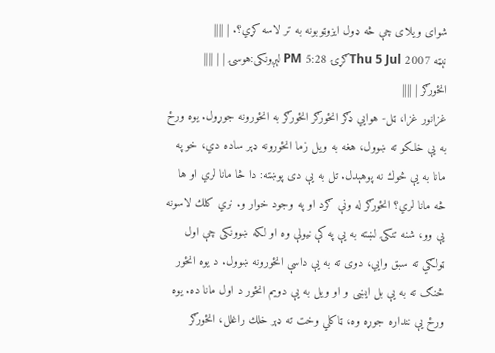شواى ويلاى چې څه ډول ايزوټوبونه به تر لاسه كړي؟. | ||||
نېټه Thu 5 Jul 2007ګړۍ 5:28 PM لېږونكى:هوسۍ | | ||||
انځورګر | ||||
غزانور غزا، ټل- هوايي ډګر انځورګر انځورګر به انځورونه جوړول. يوه ورځ به يې خلكو ته ښوول، هغه به ويل زما انځورونه ډېر ساده دي، خو په مانا به يې څوك نه پوهېدل. تل به يې دى پوښته: دا څا مانا لري او ها څه مانا لري؟ انځورګر له ونې ګرد او په وجود خوار و. نري كلك لاسونه يې وو، شنه تنكۍ لښته به يې په كې نيولې وه او لكه ښوونكى چې اول ټولګي ته سبق وايي، دوى ته به يې داسې انځورونه ښوول. د يوه انځور څنګ ته به يې بل ايښى و او ويل به يې دويم انځور د اول مانا ده. يوه ورځ يې ننداره جوړه وه، ټاكلي وخت ته ډېر خلك راغلل، انځورګر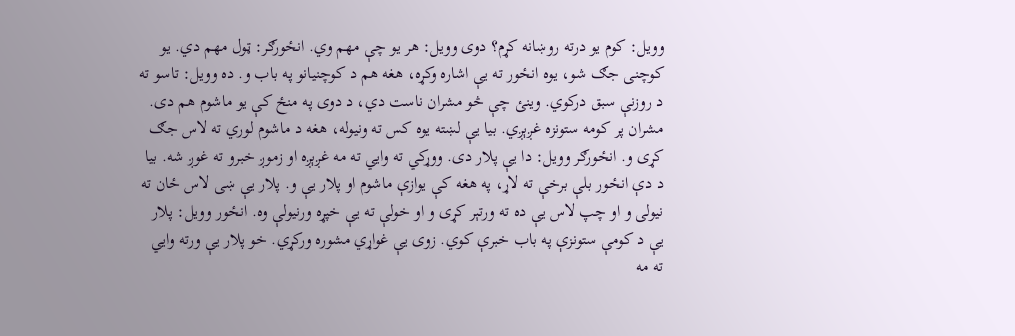وويل: كوم يو درته روښانه كړم؟ دوى وويل: هر يو چې مهم وي. انځورګر: ټول مهم دي. يو كوچنى جګ شو، يوه انځور ته يې اشاره وكړه، هغه هم د كوچنيانو په باب و. ده وويل: تاسو ته د روزنې سبق دركوي. وينئ چې څو مشران ناست دي، د دوى په منځ كې يو ماشوم هم دى. مشران پر كومه ستونزه غږېږي. بيا يې لښته يوه كس ته ونيوله، هغه د ماشوم لوري ته لاس جګ كړى و. انځورګر وويل: دا يې پلار دى. ووړكي ته وايي ته مه غږېږه او زموږ خبرو ته غوږ شه. بيا د دې انځور بلې برخې ته لاړ، په هغه كې يوازې ماشوم او پلار يې و. پلار يې ښى لاس ځان ته نيولى و او چپ لاس يې ده ته ورتېر كړى و او خولې ته يې خپړه ورنيولې وه. انځور وويل: پلار يې د كومې ستونزې په باب خبرې كوي. زوى يې غواړي مشوره وركړي. خو پلار يې ورته وايي ته مه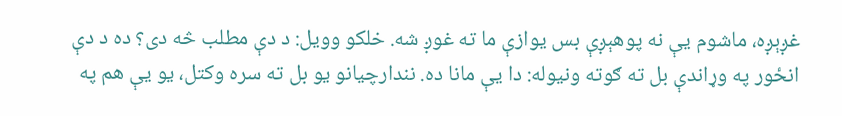غږېږه، ماشوم يې نه پوهېږې بس يوازې ما ته غوږ شه. خلكو وويل: د دې مطلب څه دى؟ ده د دې انځور په وړاندې بل ته ګوته ونيوله: دا يې مانا ده. نندارچيانو يو بل ته سره وكتل، يو يې هم په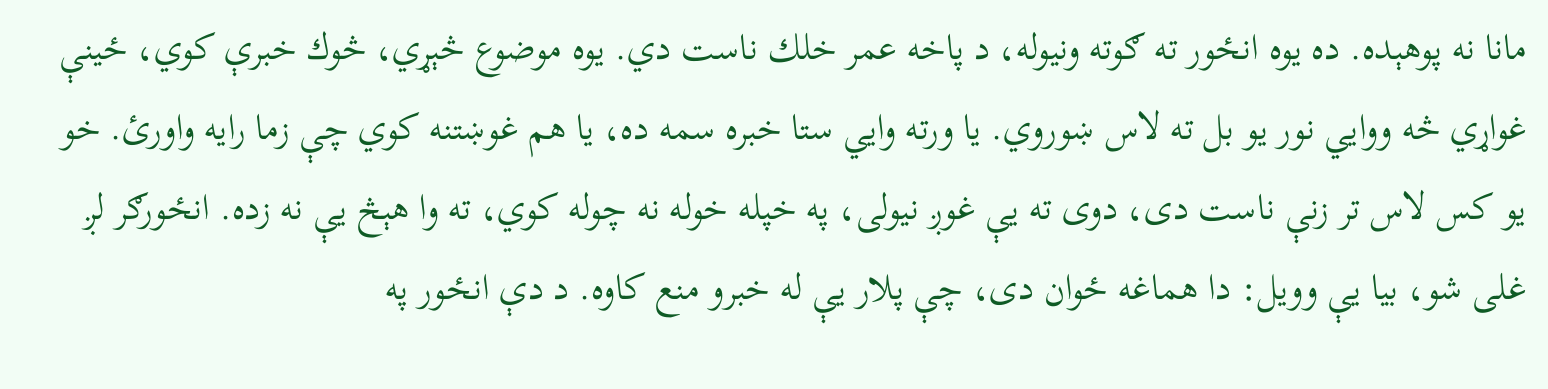مانا نه پوهېده. ده يوه انځور ته ګوته ونيوله، د پاخه عمر خلك ناست دي. يوه موضوع څېړي، څوك خبرې كوي، ځينې غواړي څه ووايي نور يو بل ته لاس ښوروي. يا ورته وايي ستا خبره سمه ده، يا هم غوښتنه كوي چې زما رايه واورئ. خو يو كس لاس تر زنې ناست دى، دوى ته يې غوږ نيولى، په خپله خوله نه چوله كوي، ته وا هېڅ يې نه زده. انځورګر لږ غلى شو، بيا يې وويل: دا هماغه ځوان دى، چې پلار يې له خبرو منع كاوه. د دې انځور په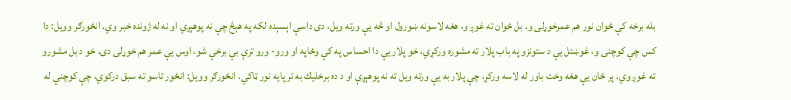بله برخه كې ځوان نور هم عمرخوړلى و. بل ځوان ته غوږ و، هغه لاسونه ښورول او څه يې ورته ويل، دى داسې اېسېده لكه په هېڅ چې نه پوهېږي او نه له ژونده خبر وي. انځورګر وويل: دا كس چې كوچنى و، غوښتل يې د ستونزو په باب پلار ته مشوره وركړي، خو پلار يې دا احساس په كې وځاپه او ورو- ورو ترې بې برخې شو، اوس يې عمر هم خوړلى دى، خو د بل مشورو ته غوږ وي. پر ځان يې هغه وخت باور له لاسه وركړ، چې پلار به يې ورته ويل ته نه پوهېږې او د ده برخليك به تر پايه نور ټاكي. انځورګر وويل: انځور تاسو ته سبق دركوي، چې كوچني له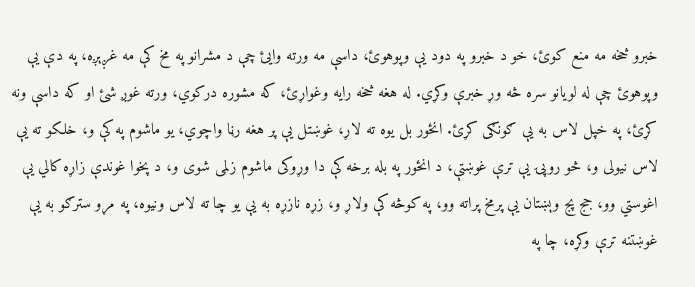خبرو څخه مه منع كوئ، خو د خبرو په دود يې وپوهوئ، داسې مه ورته وايئ چې د مشرانو په مخ كې مه غږېږه، په دې يې وپوهوئ چې له لويانو سره څه وړ خبرې وكړي. له هغه څخه رايه وغواړئ، كه مشوره دركوي، ورته غوږ شئ او كه داسې ونه كړئ، په خپل لاس به يې ګونګى كړئ. انځور بل يوه ته لاړ، غوښتل يې پر هغه رڼا واچوي، يو ماشوم په كې و، خلكو ته يې لاس نيولى و، څو روپۍ يې ترې غوښتې، د انځور په بله برخه كې دا وړوكى ماشوم زلمى شوى و، د پخوا غوندې زاړه كالي يې اغوستي وو، جج پج وېښتان يې پرمخ پراته وو، په كوڅه كې ولاړ و، زړه نازړه به يې يو چا ته لاس ونيوه، په مړو سترګو به يې غوښتنه ترې وكړه، چا په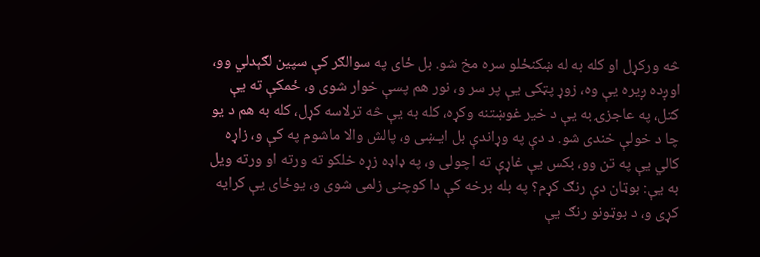څه وركړل او كله به له ښكنځلو سره مخ شو. بل ځاى په سوالګر كې سپين لګېدلي وو، اوږده ږيره يې وه، زوړ پټكى يې پر سر و، نور هم پسې خوار شوى و، ځمكې ته يې كتل، په عاجزۍ به يې د خير غوښتنه وكړه، كله به يې څه ترلاسه كړل، كله به هم د يو چا د خولې خندى شو. د دې په وړاندې بل ايـښى و، پالش والا ماشوم په كې و، زاړه كالي يې په تن وو، بكس يې غاړې ته اچولى و، په ډاډه زړه خلكو ته ورته او ورته ويل به يې: بوټان دې رنګ كړم؟ په بله برخه كې دا كوچنى زلمى شوى و، يوځاى يې كرايه كړى و، د بوټونو رنګ يې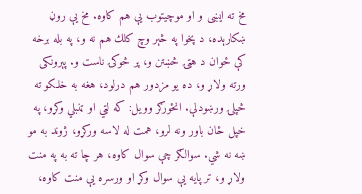مخ ته ايښى و او موچيتوب يې هم كاوه. مخ يې روڼ ښكارېده، د پخوا په څېر وچ كلك هم نه و، په بله برخه كې ځوان د هټۍ څښتن و، پر څوكۍ ناست و. پېرونكى ورته ولاړ و، ده يو مزدور هم درلود، هغه به خلكو ته څپلۍ ورښودلې. انځورګر وويل: كه لټي او ټنبلي وكړو، په خپل ځان باور ونه لرو، همت له لاسه وركړو، ژوند به مو ښه نه شي. سوالګر چې سوال كاوه، هر چا ته به په منت ولاړ و، تر پايه يې سوال وكړ او ورسره يې منت كاوه،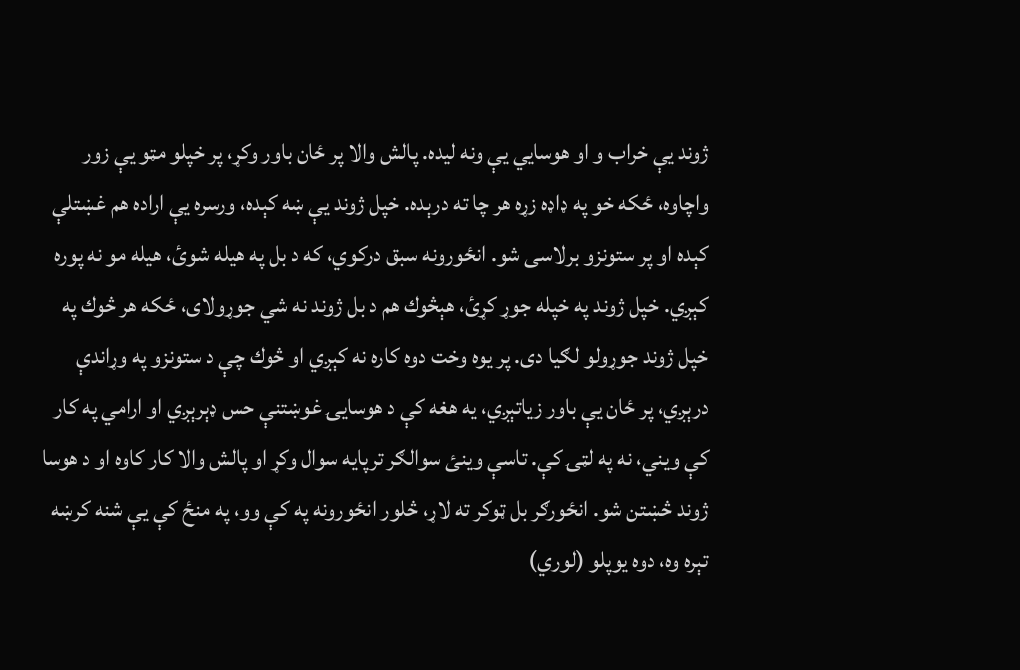ژوند يې خراب و او هوسايي يې ونه ليده. پالش والا پر ځان باور وكړ، پر خپلو مټو يې زور واچاوه، ځكه خو په ډاډه زړه هر چا ته درېده. خپل ژوند يې ښه كېده، ورسره يې اراده هم غښتلې كېده او پر ستونزو برلاسى شو. انځورونه سبق دركوي، كه د بل په هيله شوئ، هيله مو نه پوره كېږي. خپل ژوند په خپله جوړ كړئ، هېڅوك هم د بل ژوند نه شي جوړولاى، ځكه هر څوك په خپل ژوند جوړولو لګيا دى. پر يوه وخت دوه كاره نه كېږي او څوك چې د ستونزو په وړاندې درېږي، پر ځان يې باور زياتېږي، يه هغه كې د هوسايۍ غوښتنې حس ډېرېږي او ارامي په كار كې ويني، نه په لټۍ كې. تاسې وينئ سوالګر ترپايه سوال وكړ او پالش والا كار كاوه او د هوسا ژوند څښتن شو. انځورګر بل ټوكر ته لاړ، څلور انځورونه په كې وو، په منځ كې يې شنه كرښه تېره وه، دوه يوپلو (لوري)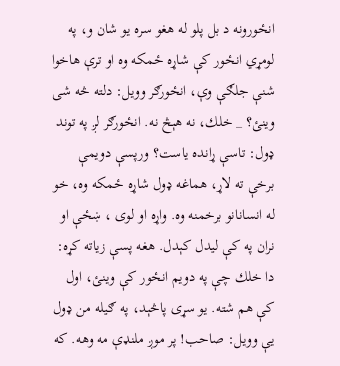انځورونه د بل پلو له هغو سره يو شان و، په لومړي انځور كې شاړه ځمكه وه او ترې هاخوا شنې جلګې وې، انځورګر وويل: دلته څه شى وينئ؟ _ خلك، نه هېڅ نه. انځورګر لږ په توند ډول: تاسې ړانده ياست؟ ورپسې دويمې برخې ته لاړ، هماغه ډول شاړه ځمكه وه، خو له انسانانو برخمنه وه. واړه او لوى ، ښځې او نران په كې ليدل كېدل. هغه پسې زياته كړه: دا خلك چې په دويم انځور كې وينئ، اول كې هم شته. يو سړى پاڅېد، په ګيله من ډول يې وويل: صاحب! پر موږ ملنډې مه وهه. كه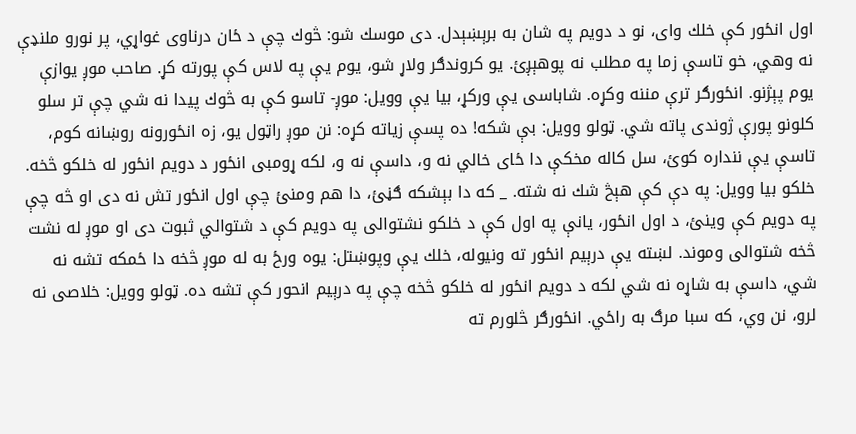اول انځور كې خلك واى، نو د دويم په شان به برېښېدل. دى موسك شو: څوك چې د ځان درناوى غواړي، پر نورو ملنډې نه وهي، خو تاسې زما په مطلب نه پوهېږئ. يو كروندګر ولاړ شو، يوم يې په لاس كې پورته كړ. صاحب موږ يوازې يوم پېژنو. انځورګر ترې مننه وكړه. شاباسى يې وركړ، بيا يې وويل: موږ- تاسو كې به څوك پيدا نه شي چې تر سلو كلونو پورې ژوندى پاته شي. ټولو وويل: بې شكه! ده پسې زياته كړه: نن موږ راټول يو، زه انځورونه روښانه كوم، تاسې يې ننداره كوئ، سل كاله مخكې دا ځاى خالي نه و، داسې نه و، لكه ړومبى انځور د دويم انځور له خلكو څخه. خلكو بيا وويل: په دې كې هېڅ شك نه شته. _ كه دا بېشكه ګڼئ، دا هم ومنئ چې اول انځور تش نه دى او څه چې په دويم كې وينئ، د اول انځور، يانې په اول كې د خلكو نشتوالى په دويم كې د شتوالي ثبوت دى او موږ له نشت څخه شتوالى وموند. لښته يې درېيم انځور ته ونيوله، خلك يې وپوښتل: يوه ورځ به له موږ څخه دا ځمكه تشه نه شي، داسې به شاړه نه شي لكه د دويم انځور له خلكو څخه چې په درېيم انحور كې تشه ده. ټولو وويل: خلاصى نه لرو، نن وي، كه سبا مرګ به راځي. انځورګر څلورم ته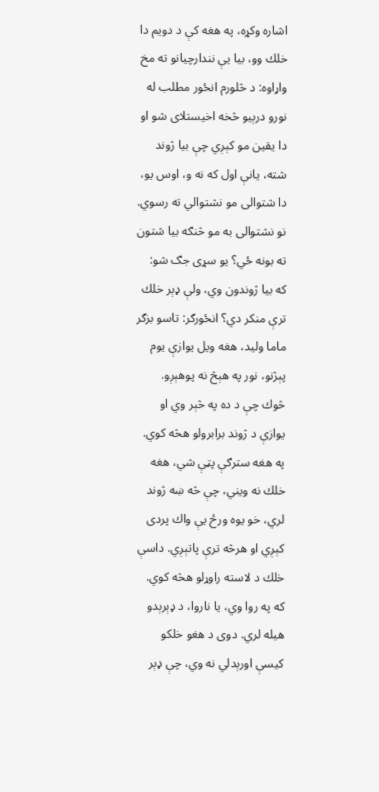اشاره وكړه، په هغه كې د دويم دا خلك وو، بيا يې نندارچيانو ته مخ واړاوه: د څلورم انځور مطلب له نورو درېيو څخه اخيستلاى شو او دا يقين مو كېږي چې بيا ژوند شته، يانې اول كه نه و، اوس يو، دا شتوالى مو نشتوالي ته رسوي. نو نشتوالى به مو څنګه بيا شتون ته بونه ځي؟ يو سړى جګ شو: كه بيا ژوندون وي، ولې ډېر خلك ترې منكر دي؟ انځورګر: تاسو بزګر ماما وليد، هغه ويل يوازې يوم پېژنو، نور په هېڅ نه پوهېږو. څوك چې د ده په څېر وي او يوازې د ژوند برابرولو هڅه كوي. په هغه سترګې پټې شي، هغه خلك نه ويني، چې څه ښه ژوند لري، خو يوه ورځ يې واك پردى كېږي او هرڅه ترې پاتېږي. داسې خلك د لاسته راوړلو هڅه كوي. كه په روا وي، يا ناروا، د ډېرېدو هيله لري. دوى د هغو خلكو كيسې اورېدلي نه وي، چې ډېر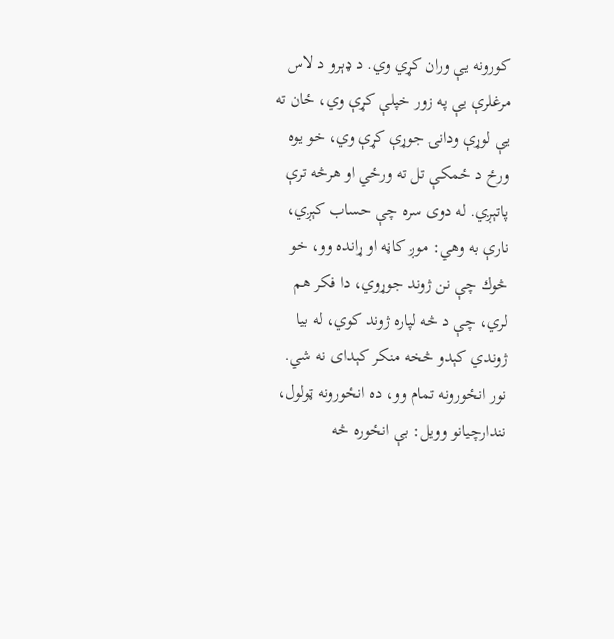كورونه يې وران كړي وي. د ډېرو د لاس مرغلرې يې په زور خپلې كړې وي، ځان ته يې لوړې ودانۍ جوړې كړې وي، خو يوه ورځ د ځمكې تل ته ورځي او هرڅه ترې پاتېږي. له دوى سره چې حساب كېږي، نارې به وهي: موږ كاڼه او ړانده وو، خو څوك چې نن ژوند جوړوي، دا فكر هم لري، چې د څه لپاره ژوند كوي، له بيا ژوندي كېدو څخه منكر كېداى نه شي. نور انځورونه تمام وو، ده انځورونه ټولول، نندارچيانو وويل: بې انځوره څه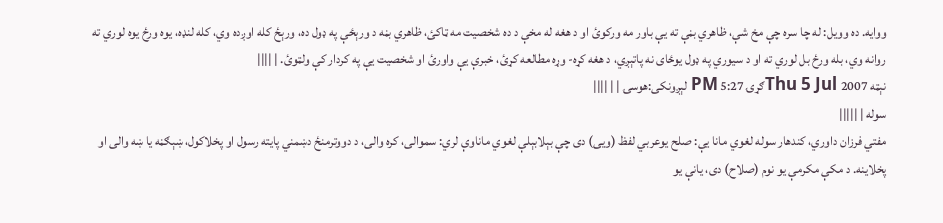ووايه. ده وويل: له چا سره چې مخ شې، ظاهري بڼې ته يې باور مه وركوئ او د هغه له مخې د ده شخصيت مه ټاكئ، ظاهري بڼه د ورېځې په ډول ده، ورېځ كله اوږده وي، كله لنډه، يوه ورځ يوه لوري ته روانه وي، بله ورځ بل لوري ته او د سيوري په ډول يوځاى نه پاتېږي، د هغه كړه- وړه مطالعه كړئ، خبرې يې واورئ او شخصيت يې په كردار كې ولټوئ. | ||||
نېټه Thu 5 Jul 2007ګړۍ 5:27 PM لېږونكى:هوسۍ | | ||||
سوله | |||||
مفتي فرزان داوري، كندهار سوله لغوي مانا يې: صلح يوعربي لفظ (ويى) دى چې بېلابېلې لغوي ماناوې لري: سموالى، کره والى، د دووترمنځ دښمني پايته رسول او پخلاکول، ښېګڼه يا ښه والى او پخلاينه. د مکې مکرمې يو نوم (صلاح) دى، يانې يو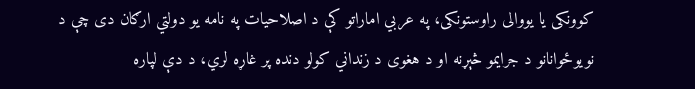كوونكى يا يووالى راوستونکى، په عربي اماراتو کې د اصلاحيات په نامه يو دولتي ارګان دى چې د نويوځوانانو د جرايمو څېړنه او د هغوى د زنداني کولو دنده پر غاړه لري، د دې لپاره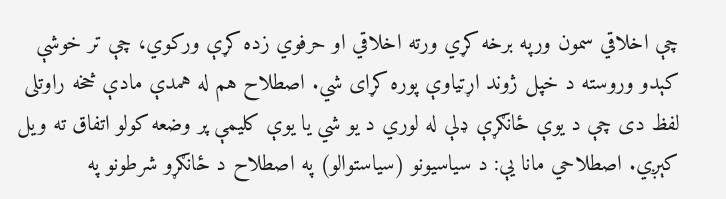چې اخلاقي سمون ورپه برخه کړي ورته اخلاقي او حرفوي زده کړې ورکوي، چې تر خوشې کېدو وروسته د خپل ژوند اړتياوې پوره کړاى شي. اصطلاح هم له همدې مادې څخه راوتلى لفظ دى چې د يوې ځانګړې ډلې له لوري د يو شي يا يوې کليمې پر وضعه کولو اتفاق ته ويل کېږي. اصطلاحي مانا يې: د سياسيونو (سياستوالو) په اصطلاح د ځانګړو شرطونو په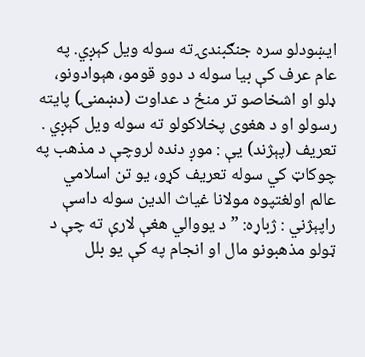ايښودلو سره جنګبندۍ ته سوله ويل کېږي. په عام عرف کې بيا سوله د دوو قومو، هېوادونو، ډلو او اشخاصو تر منځ د عداوت (دښمنۍ) پايته رسولو او د هغوى پخلاکولو ته سوله ويل کېږي . تعريف (پېژند) يې : موږ دنده لروچې د مذهب په چوکاټ کي سوله تعريف کړو، يو تن اسلامي عالم اولغتپوه مولانا غياث الدين سوله داسې راپېژني : ژباړه: ” د يووالي هغې لارې ته چې د ټولو مذهبونو مال او انجام په كې يو بلل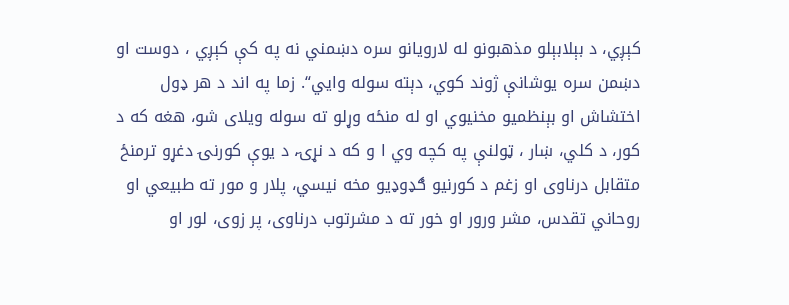کېږي، د بېلابېلو مذهبونو له لارويانو سره دښمني نه په کې کېږي ، دوست او دښمن سره يوشانې ژوند كوي، دېته سوله وايي“. زما په اند د هر ډول اختشاش او بېنظميو مخنيوي او له منځه وړلو ته سوله ويلاى شو، هغه که د کور، د کلي، ښار ، ټولنې په كچه وي ا و که د نړۍ، د يوې کورنۍ دغړو ترمنځ متقابل درناوى او زغم د کورنيو ګډوډيو مخه نيسي، پلار و مور ته طبيعي او روحاني تقدس، مشر ورور او خور ته د مشرتوب درناوى، پر زوى، لور او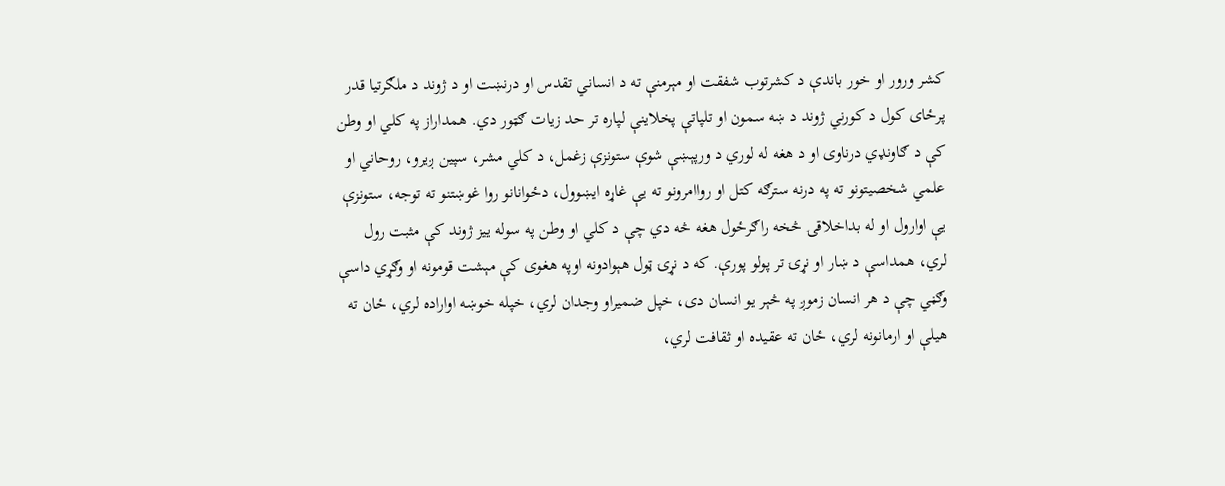کشر ورور او خور باندې د کشرتوب شفقت او مېرمنې ته د انساني تقدس او درنښت او د ژوند د ملګرتيا قدر پرځاى کول د کورني ژوند د ښه سمون او تلپاتې پخلاينې لپاره تر حد زيات ګټور دي. همداراز په کلي او وطن کې د ګاونډي درناوى او د هغه له لوري د ورپېښې شوې ستونزې زغمل، د کلي مشر، سپين ږيرو، روحاني او علمي شخصيتونو ته په درنه سترګه کتل او رواامرونو ته يې غاړه ايښوول، دځوانانو روا غوښتنو ته توجه، ستونزې يې اوارول او له بداخلاقۍ څخه راګرځول هغه څه دي چې د کلي او وطن په سوله ييز ژوند کې مثبت رول لري، همداسې د ښار او نړۍ تر پولو پورې. که د نړۍ ټول هېوادونه اوپه هغوى کې مېشت قومونه او وګړي داسې وګڼي چې د هر انسان زموږ په څېر يو انسان دى، خپل ضميراو وجدان لري، خپله خوښه اواراده لري، ځان ته هيلې او ارمانونه لري، ځان ته عقيده او ثقافت لري،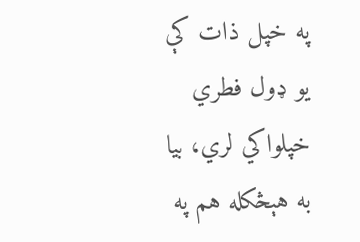په خپل ذات کې يو ډول فطري خپلواکي لري، بيا به هېڅکله هم په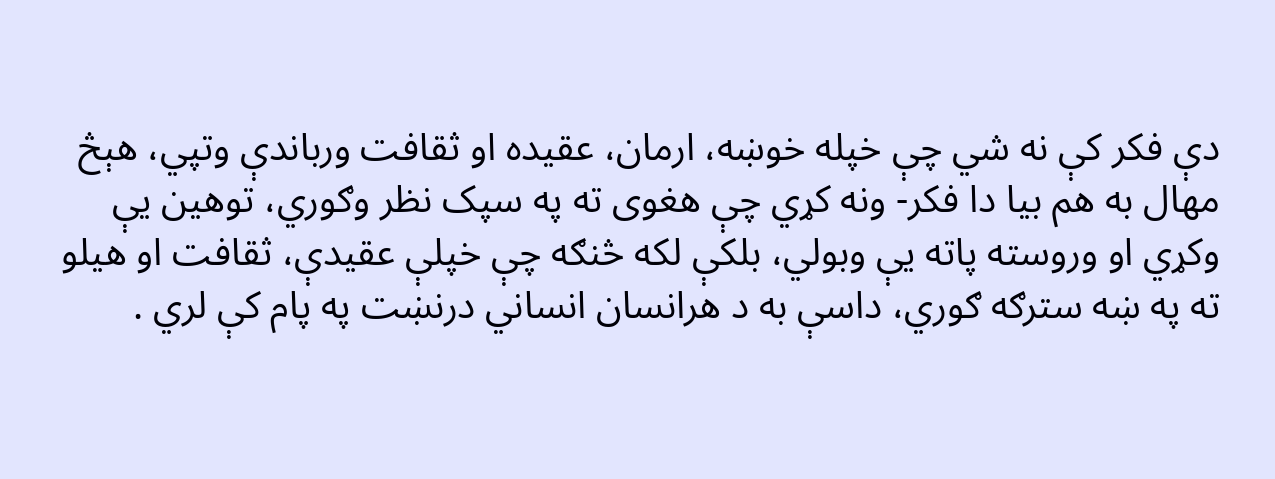دې فکر کې نه شي چې خپله خوښه، ارمان، عقيده او ثقافت ورباندې وتپي، هېڅ مهال به هم بيا دا فکر- ونه کړي چې هغوى ته په سپک نظر وګوري، توهين يې وکړي او وروسته پاته يې وبولي، بلکې لکه څنګه چې خپلې عقيدې، ثقافت او هيلو ته په ښه سترګه ګوري، داسې به د هرانسان انساني درنښت په پام کې لري .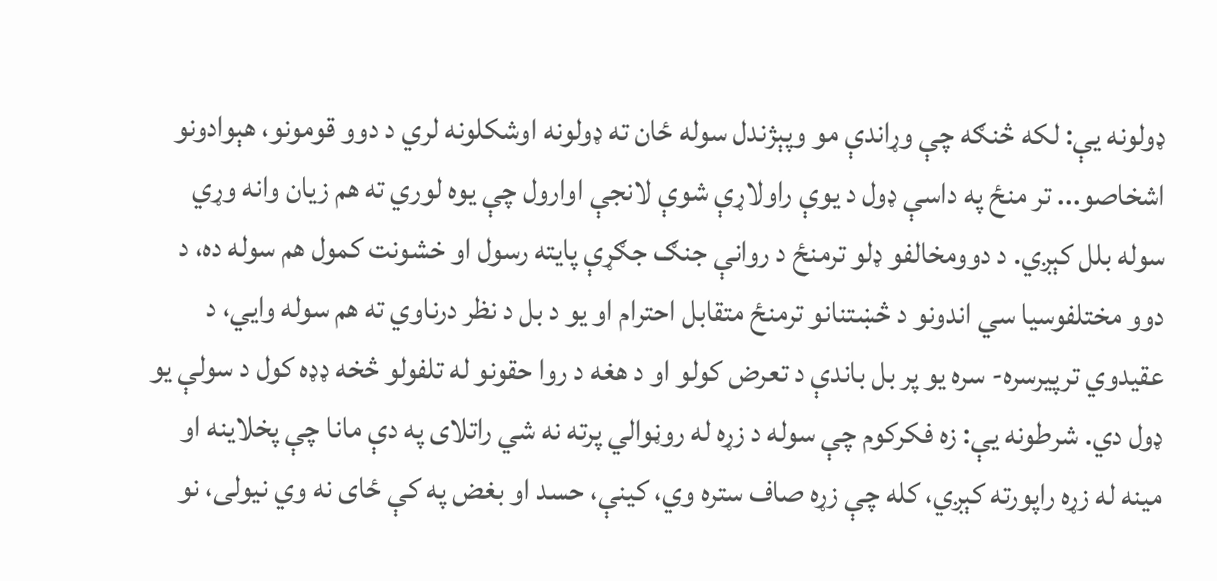ډولونه يې: لکه څنګه چې وړاندې مو وپېژندل سوله ځان ته ډولونه اوشکلونه لري د دوو قومونو، هېوادونو اشخاصو... تر منځ په داسې ډول د يوې راولاړې شوې لانجې اوارول چې يوه لوري ته هم زيان وانه وړي سوله بلل کېږي. د دوومخالفو ډلو ترمنځ د روانې جنګ جګړې پايته رسول او خشونت کمول هم سوله ده، د دوو مختلفوسيا سي اندونو د څښتنانو ترمنځ متقابل احترام او يو د بل د نظر درناوي ته هم سوله وايي، د عقيدوي ترپيرسره- سره يو پر بل باندې د تعرض کولو او د هغه د روا حقونو له تلفولو څخه ډډه کول د سولې يو ډول دي. شرطونه يې: زه فکرکوم چې سوله د زړه له روڼوالي پرته نه شي راتلاى په دې مانا چې پخلاينه او مينه له زړه راپورته کېږي، کله چې زړه صاف ستره وي، کينې، حسد او بغض په کې ځاى نه وي نيولى، نو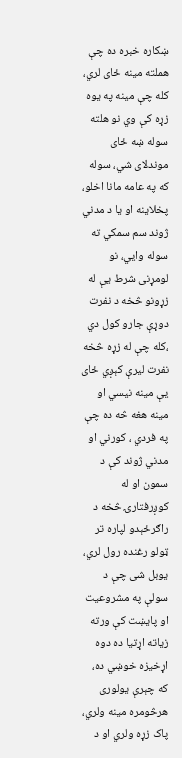ښکاره خبره ده چې هملته مينه ځاى لري، کله چې مينه په يوه زړه کې وي نو هلته سوله ښه ځاى موندلاى شي، سوله که په عامه مانا اخلو، پخلاينه او يا د مدني ژوند سم سمکي ته سوله وايي، نو لومړنى شرط يې له زړونو څخه د نفرت دوړې جارو کول دي ،کله چې له زړه څخه نفرت ليرې کېږي ځاى يې مينه نيسي او مينه هغه څه ده چې په فردي ، کورني او مدني ژوند کې د سمون او له کوږرفتارۍ څخه د راګرځېدو لپاره تر ټولو رغنده رول لري، يوبل شى چې د سولې په مشروعيت او پايښت کې ورته زياته اړتيا ده دوه اړخيزه خوښي ده، که چېرې يولورى هرڅومره مينه ولري، پاک زړه ولري او د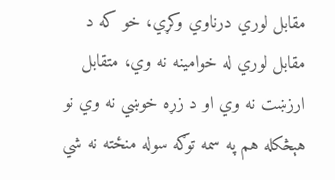مقابل لوري درناوي وكړي، خو که د مقابل لوري له خوامينه نه وي، متقابل ارزښت نه وي او د زړه خوښي نه وي نو هېڅکله هم په سمه توګه سوله منځته نه شي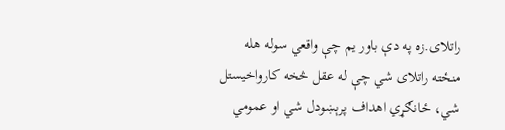راتلاى.زه په دې باور يم چې واقعي سوله هله منځته راتلاى شي چې له عقل څخه کارواخيستل شي، ځانګړي اهداف پرېښودل شي او عمومي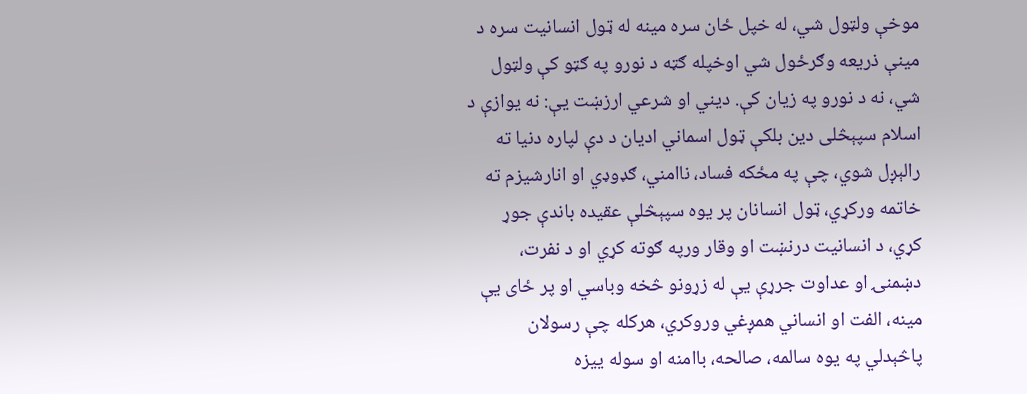موخې ولټول شي، له خپل ځان سره مينه له ټول انسانيت سره د مينې ذريعه وګرځول شي اوخپله ګټه د نورو په ګټو کې ولټول شي، نه د نورو په زيان کې. ديني او شرعي ارزښت يې: نه يوازې د اسلام سپېڅلى دين بلکې ټول اسماني اديان د دې لپاره دنيا ته رالېږل شوي، چې په مځکه فساد، ناامني، ګډوډي او انارشيزم ته خاتمه ورکړي، ټول انسانان پر يوه سپېڅلې عقيده باندې جوړ کړي، د انسانيت درنښت او وقار ورپه ګوته کړي او د نفرت، دښمنۍ او عداوت جرړې يې له زړونو څخه وباسي او پر ځاى يې مينه، الفت او انساني همږغي وروکري، هرکله چې رسولان پاڅېدلي په يوه سالمه، صالحه، باامنه او سوله ييزه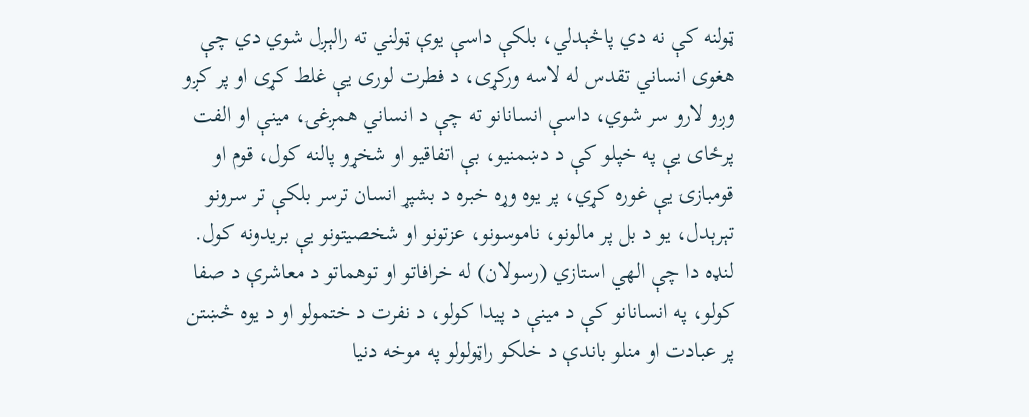ټولنه کې نه دي پاڅېدلي، بلکې داسې يوې ټولني ته رالېږل شوي دي چې هغوى انساني تقدس له لاسه ورکړى، د فطرت لورى يې غلط کړى او پر كږو وږو لارو سر شوي، داسې انسانانو ته چې د انساني همږغۍ، مينې او الفت پرځاى يې په خپلو کې د دښمنيو، بې اتفاقيو او شخړو پالنه کول، قوم او قومبازۍ يې غوره کړي، پر يوه وړه خبره د بشپړ انسان ترسر بلکې تر سرونو تېرېدل، يو د بل پر مالونو، ناموسونو، عزتونو او شخصيتونو يې بريدونه کول. لنډه دا چې الهي استازي (رسولان) له خرافاتو او توهماتو د معاشرې د صفا کولو، په انسانانو کې د مينې د پيدا کولو، د نفرت د ختمولو او د يوه څښتن پر عبادت او منلو باندې د خلكو راټولولو په موخه دنيا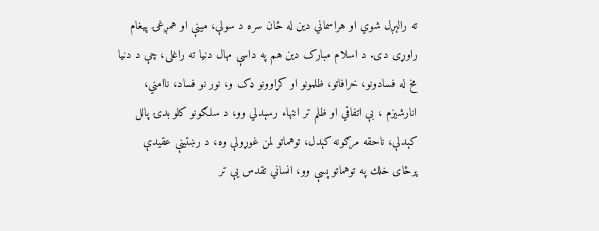ته رالېږل شوي او هراسماني دين له ځان سره د سولې، مينې او همږغۍ پيغام راوړى دى. د اسلام مبارک دين هم په داسې مهال دنيا ته راغلى، چې د دنيا مخ له فسادونو، خرافاتو، ظلمونو او کړاوونو ډک و، نور نو فساد، ناامني، انارشيزم ، بې اتفاقي او ظلم تر انتهاء رسېدلي وو، د سلګونو کلو بدۍ پالل کېدلې، ناحقه مرګونه کېدل، توهماتو لمن غوړولې وه، د رښتينې عقيدې پرځاى خلك په توهماتو پسې وو، انساني تقدس يې تر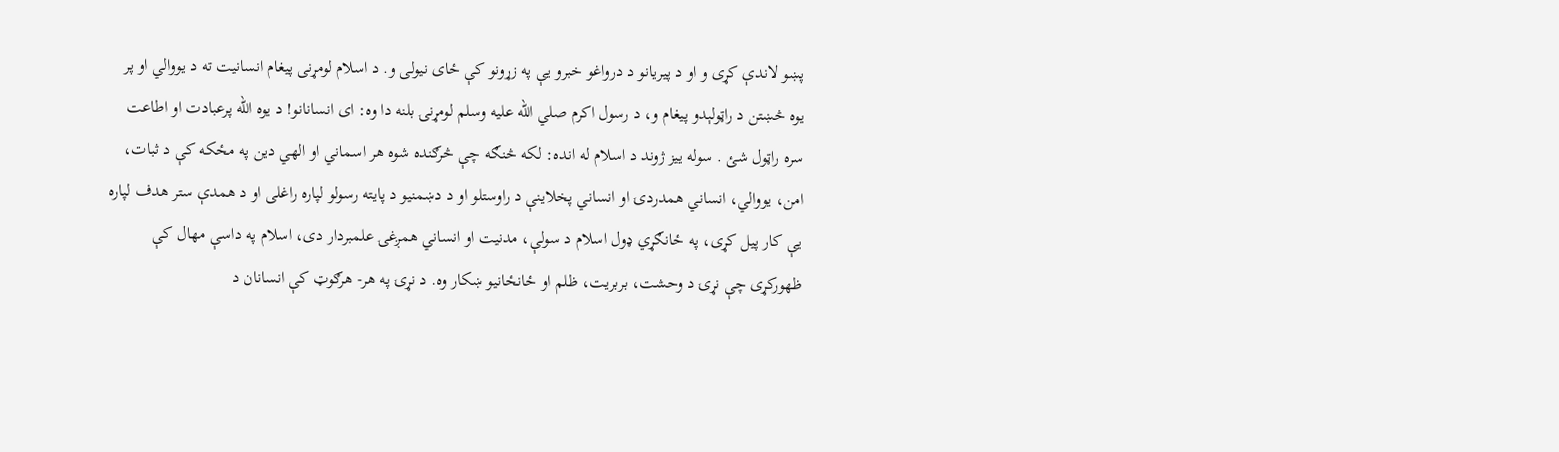پښو لاندې کړى و او د پيريانو د درواغو خبرو يې په زړونو کې ځاى نيولى و. د اسلام لومړنى پيغام انسانيت ته د يووالي او پر يوه څښتن د راټولېدو پيغام و، د رسول اکرم صلي الله عليه وسلم لومړنۍ بلنه دا وه: اى انسانانو! د يوه الله پرعبادت او اطاعت سره راټول شئ . سوله ييز ژوند د اسلام له انده: لکه څنګه چې څرګنده شوه هر اسماني او الهي دين په مځکه کې د ثبات، امن، يووالي، انساني همدردۍ او انساني پخلاينې د راوستلو او د دښمنيو د پايته رسولو لپاره راغلى او د همدې ستر هدف لپاره يې کار پيل کړى، په ځانګړي ډول اسلام د سولې، مدنيت او انساني همږغۍ علمبردار دى، اسلام په داسې مهال کې ظهورکړى چې نړۍ د وحشت، بربريت، ظلم او ځانځانيو ښکار وه. د نړۍ په هر- هرګوټ کې انسانان د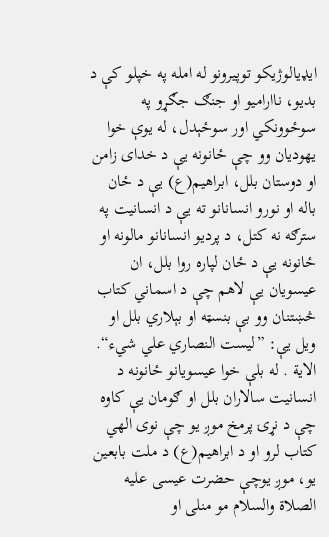ايډيالوژيکو توپيرونو له امله په خپلو کې د بديو، نااراميو او جنګ جګړو په سوځوونکي اور سوځېدل، له يوې خوا يهوديان وو چې ځانونه يې د خداى زامن او دوستان بلل، ابراهيم(ع) يې د ځان باله او نورو انسانانو ته يې د انسانيت په سترګه نه کتل، د پرديو انسانانو مالونه او ځانونه يې د ځان لپاره روا بلل، ان عيسويان يې لاهم چې د اسماني کتاب څښتنان وو بې بنسټه او بېلاري بلل او ويل يې: ”ليست النصاري علي شيء“. الاية . له بلې خوا عيسويانو ځانونه د انسانيت سالاران بلل او ګومان يې کاوه چې د نړۍ پرمخ موږ يو چې نوى الهي کتاب لرو او د ابراهيم(ع) د ملت بابعين يو، موږ يوچې حضرت عيسى عليه الصلاة والسلام مو منلى او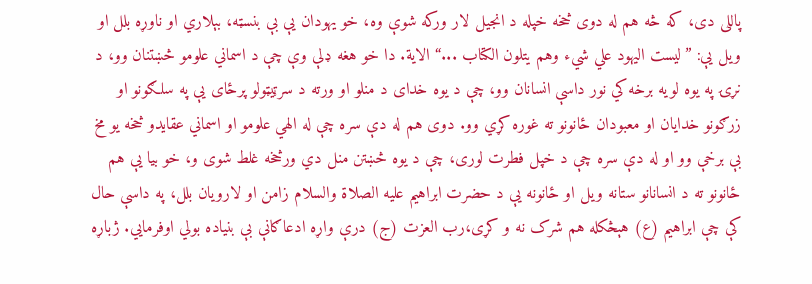پاللى دى، که څه هم له دوى څخه خپله د انجيل لار ورکه شوې وه، خو يهودان يې بې بنسټه، بېلاري او ناوړه بلل او ويل يې: ”ليست اليهود علي شيء وهم يتلون الکتاب ...“ الاية. دا خو هغه ډلې وې چې د اسماني علومو څښتنان وو، د نړۍ په يوه لويه برخه کي نور داسې انسانان وو، چې د يوه خداى د منلو او ورته د سرټيټولو پرځاى يې په سلګونو او زرګونو خدايان او معبودان ځانونو ته غوره کړي وو. دوى هم له دې سره چې له الهي علومو او اسماني عقايدو څخه يو مخ بې برخې وو او له دې سره چې د خپل فطرت لورى، چې د يوه څښتن منل دي ورڅخه غلط شوى و، خو بيا يې هم ځانونو ته د انسانانو ستانه ويل او ځانونه يې د حضرت ابراهيم عليه الصلاة والسلام زامن او لارويان بلل، په داسې حال کې چې ابراهيم (ع) هېڅکله هم شرک نه و کړى،رب العزت (ج) درې واړه ادعاګانې بې بنياده بولي اوفرمايي. ژباړه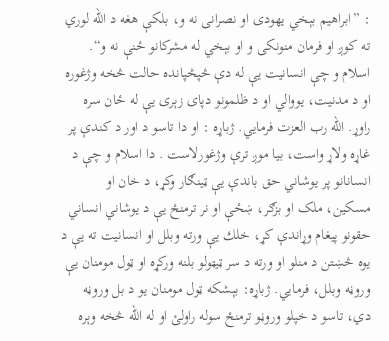: ”ابراهيم بېخي يهودى او نصرانى نه و، بلکې هغه د الله لوري ته کوږ او فرمان منونکى و او بېخي له مشرکانو ځنې نه و“.
اسلام و چې انسانيت يې له دې څپڅپانده حالت څخه وژغوره او د مدنيت، يووالي او د ظلمونو دپاى زېرى يې له ځان سره راوړ. الله رب العزت فرمايي. ژباړه : او دا تاسو د اور د کندې پر غاړه ولاړ واست، بيا موږ ترې وژغورلاست . دا اسلام و چې د انسانانو پر يوشاني حق باندې يې ټينګار وکړ، د خان او مسکين، ملک او بزګر، ښځې او نر ترمنځ يې د يوشاني انساني حقونو پيغام وړاندې کړ، خلك يې ورته وبلل او انسانيت ته يې د يوه څښتن د منلو او ورته د سر ټيټولو بلنه ورکړه او ټول مومنان يې وروڼه وبلل، فرمايي. ژباړه: بېشکه ټول مومنان يو د بل وروڼه دي، تاسو د خپلو وروڼو ترمنځ سوله راولئ او له الله څخه وېره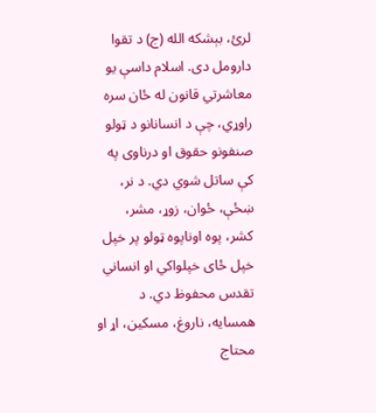لرئ، بېشکه الله (ج) د تقوا دارومل دى. اسلام داسې يو معاشرتي قانون له ځان سره راوړي، چې د انسانانو د ټولو صنفونو حقوق او درناوى په كې ساتل شوي دي. د نر، ښځې، ځوان، زوړ، مشر، کشر، پوه اوناپوه ټولو پر خپل خپل ځاى خپلواکي او انساني تقدس محفوظ دي. د همسايه، ناروغ، مسکين، اړ او محتاج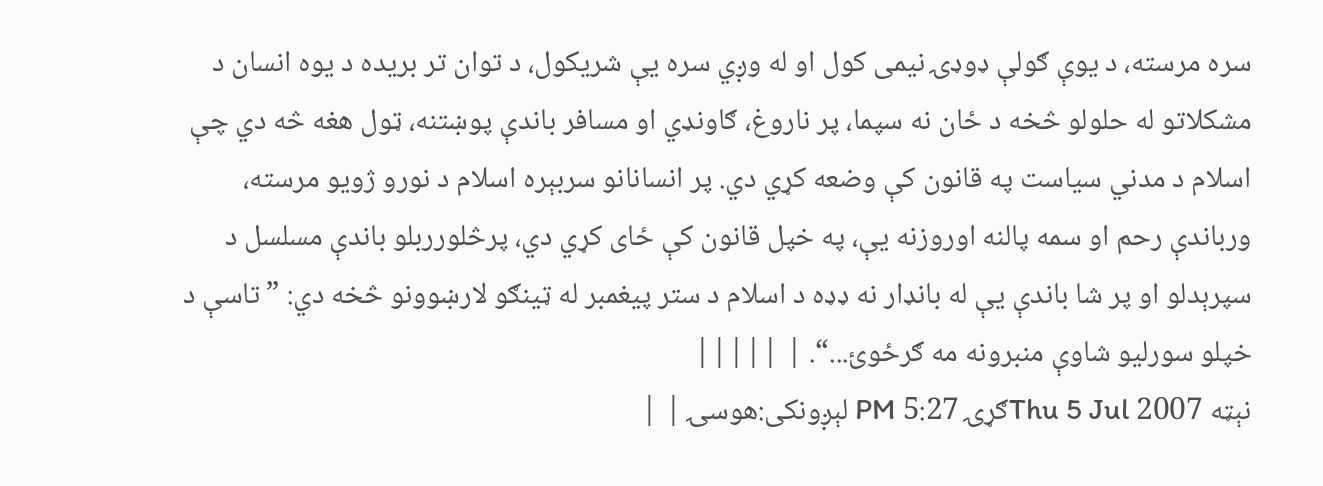سره مرسته، د يوې ګولې ډوډۍ نيمى کول او له وږي سره يې شريکول، د توان تر بريده د يوه انسان د مشکلاتو له حلولو څخه د ځان نه سپما، پر ناروغ، ګاونډي او مسافر باندې پوښتنه، ټول هغه څه دي چې اسلام د مدني سياست په قانون کې وضعه کړي دي. پر انسانانو سربېره اسلام د نورو ژويو مرسته، ورباندې رحم او سمه پالنه اوروزنه يې، په خپل قانون کې ځاى کړي دي، پرڅلورربلو باندې مسلسل د سپرېدلو او پر شا باندې يې له بانډار نه ډډه د اسلام د ستر پيغمبر له ټينګو لارښوونو څخه دي: ”تاسې د خپلو سورليو شاوې منبرونه مه ګرځوئ...“. | |||||
نېټه Thu 5 Jul 2007ګړۍ 5:27 PM لېږونكى:هوسۍ | |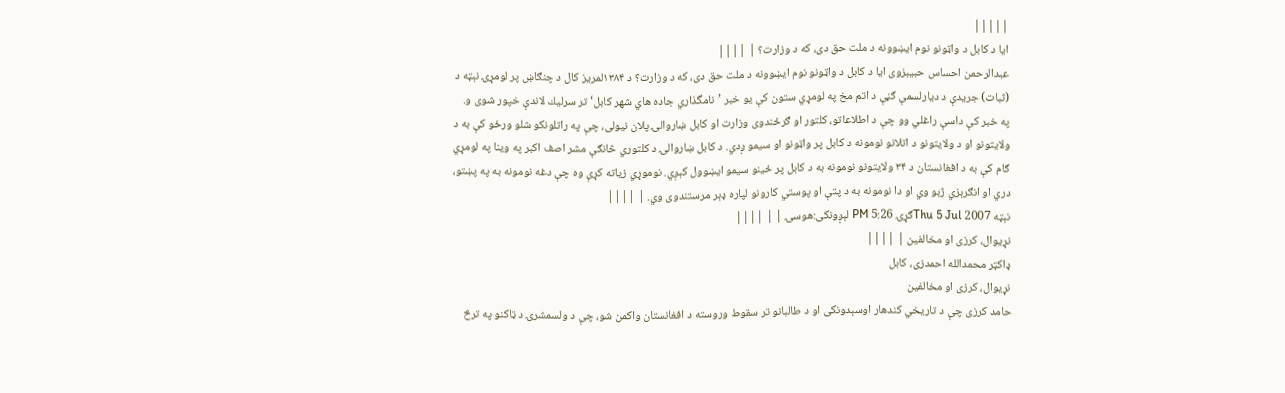|||||
ايا د كابل د واټونو نوم ايښوونه د ملت حق دى، كه د وزارت؟ | ||||
عبدالرحمن احساس حبيبزوى ايا د كابل د واټونو نوم ايښوونه د ملت حق دى، كه د وزارت؟ د ۱۳۸۴لمريز كال د چنګاښ پر لومړۍ نېټه د (ثبات) جريدې د ديارلسمې ګڼې د اتم مخ په لومړي ستون كې يو خبر ’نامگذاري جاده هاي شهر كابل‘ تر سرليك لاندې خپور شوى و. په خبر كې داسې راغلي وو چې د اطلاعاتو، كلتور او ګرځندوى وزارت او كابل ښاروالۍ پلان نيولى، چې په راتلونكو شلو ورځو كې به د ولايتونو او د ولايتونو د اتلانو نومونه د كابل پر واټونو او سيمو ږدي. د كابل ښاروالۍ د كلتوري څانګې مشر اصف اكبر په وينا په لومړي ګام كې به د افغانستان د ۳۴ ولايتونو نومونه به د كابل پر ځينو سيمو ايښوول كېږي. نوموړي زياته كړې وه چې دغه نومونه به په پښتو، دري او انګرېزي ژبو وي او دا نومونه به د پتې او پوستي كارونو لپاره ډېر مرستندوى وي. | ||||
نېټه Thu 5 Jul 2007ګړۍ 5:26 PM لېږونكى:هوسۍ | | ||||
نړيوال، كرزى او مخالفين | ||||
ډاكټر محمدالله احمدزى، كابل
نړيوال، كرزى او مخالفين
حامد كرزى چې د تاريخي كندهار اوسېدونكى او د طالبانو تر سقوط وروسته د افغانستان واكمن شو، چې د ولسمشرۍ د ټاكنو په ترڅ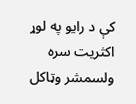كې د رايو په لوړ اكثريت سره ولسمشر وټاكل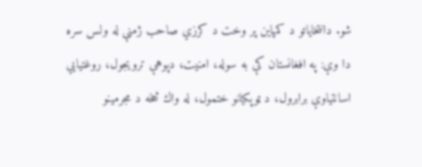شو. دانتخاياتو د كمپاين پر وخت د كرزي صاحب ژمنې له ولس سره دا وې: په افغانستان كې به سوله، امنيت، دپوهې ترويجول، روغتيايي اسانتياوې برابرول، د ټوپكيانو ختمول، له واك څخه د مجرمينو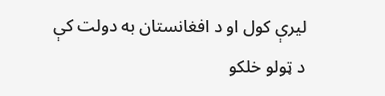ليرې كول او د افغانستان به دولت كې د ټولو خلكو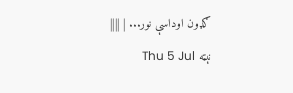ګډون اوداسې نور... | ||||
نېټه Thu 5 Jul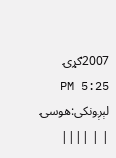2007ګړۍ 5:25 PM لېږونكى:هوسۍ | | ||||